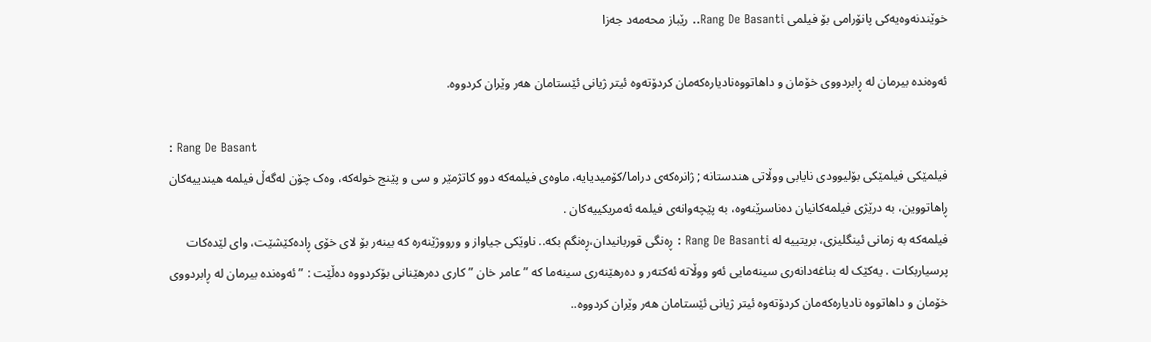خوێندنەوەیەکی پانۆرامی بۆ فیلمی Rang De Basanti.. رێباز محەمەد جەزا

ئەوەندە بیرمان لە ڕابردووی خۆمان و داهاتووەنادیارەکەمان کردۆتەوە ئیتر ژیانی ئێستامان هەر وێران کردووە.

: Rang De Basant
فیلمێکی فیلمێکی بۆلیوودی نایابی ووڵاتی هندستانە ; ژانرەکەی دراما/کۆمیدیایە، ماوەی فیلمەکە دوو کاتژمێر و سی و پێنج خولەکە، وەک چۆن لەگەڵ فیلمە هیندییەکان ڕاهاتووین، بە درێژی فیلمەکانیان دەناسرێنەوە، بە پێچەوانەی فیلمە ئەمریکییەکان .
فیلمەکە بە زمانی ئینگلیزی، بریتییە لە Rang De Basanti : ڕەنگی قوربانیدان،ڕەنگم بکە.. ناوێکی جیاواز و ورووژێنەرە کە بینەر بۆ لای خۆی ڕادەکێشێت، وای لێدەکات پرسیاربکات . یەکێک لە بناغەدانەری سینەمایی ئەو ووڵاتە ئەکتەر و دەرهێنەری سینەما کە ” عامر خان ” کاری دەرهێنانی بۆکردووە دەڵێت : ” ئەوەندە بیرمان لە ڕابردووی خۆمان و داهاتووە نادیارەکەمان کردۆتەوە ئیتر ژیانی ئێستامان هەر وێران کردووە..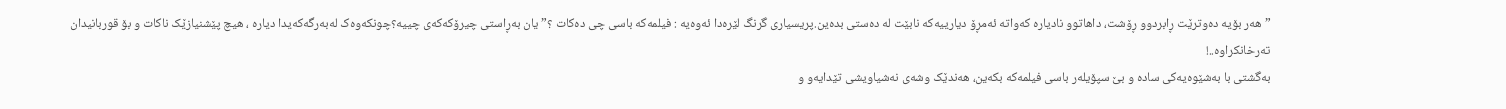” هەر بۆیە دەوترێت ڕابردوو ڕۆشت، داهاتوو نادیارە کەواتە ئەمڕۆ دیارییەکە نابێت لە دەستی بدەین.پریسیاری گرنگ لێرەدا ئەوەیە : فیلمەکە باسی چی دەکات ؟” یان بەڕاستی چیرۆکەکەی چییە؟چونکەوەک لەبەرگەکەیدا دیارە ، هیچ پێشنیازێک ناکات و بۆ قوربانیدان تەرخانکراوە..!
بەگشتی با بەشێوەیەکی سادە و بێ سپۆیلەر باسی فیلمەکە بکەین، هەندێک وشەی نەشیاویشی تێدایەو و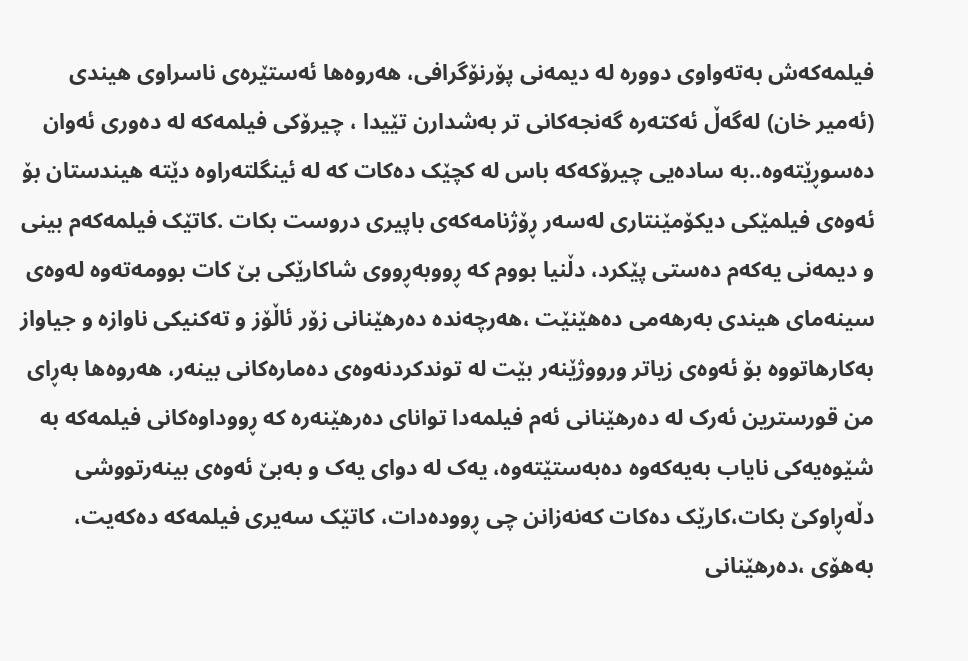فیلمەکەش بەتەواوی دوورە لە دیمەنی پۆرنۆگرافی، هەروەها ئەستێرەی ناسراوی هیندی (ئەمیر خان) لەگەڵ ئەکتەرە گەنجەکانی تر بەشدارن تێیدا ، چیرۆکی فیلمەکە لە دەوری ئەوان دەسوڕێتەوە..بە سادەیی چیرۆکەکە باس لە کچێک دەکات کە لە ئینگلتەراوە دێتە هیندستان بۆ ئەوەی فیلمێکی دیکۆمێنتاری لەسەر ڕۆژنامەکەی باپیری دروست بکات .کاتێک فیلمەکەم بینی و دیمەنی یەکەم دەستی پێکرد، دڵنیا بووم کە ڕووبەڕووی شاکارێکی بێ کات بوومەتەوە لەوەی سینەمای هیندی بەرهەمی دەهێنێت ،هەرچەندە دەرهێنانی زۆر ئاڵۆز و تەکنیکی ناوازە و جیاواز بەکارهاتووە بۆ ئەوەی زیاتر ورووژێنەر بێت لە توندکردنەوەی دەمارەکانی بینەر، هەروەها بەڕای من قورسترین ئەرک لە دەرهێنانی ئەم فیلمەدا توانای دەرهێنەرە کە ڕووداوەکانی فیلمەکە بە شێوەیەکی نایاب بەیەکەوە دەبەستێتەوە، یەک لە دوای یەک و بەبێ ئەوەی بینەرتووشی دڵەڕاوکێ بکات،کارێک دەکات کەنەزانن چی ڕوودەدات، کاتێک سەیری فیلمەکە دەکەیت، بەهۆی ،دەرهێنانی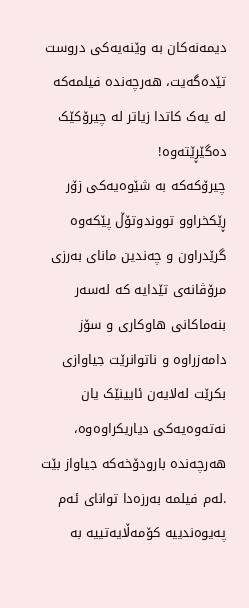دیمەنەکان بە وێنەیەکی دروست تێدەگەیت، هەرچەندە فیلمەکە لە یەک کاتدا زیاتر لە چیرۆکێک دەگێڕێتەوە!
چیرۆکەکە بە شێوەیەکی زۆر ڕێکخراوو تووندوتۆڵ پێکەوە گرێدراون و چەندین مانای بەرزی مرۆڤانەی تێدایە کە لەسەر بنەماکانی هاوکاری و سۆز دامەزراوە و ناتوانرێت جیاوازی بکرێت لەلایەن ئایینێک یان نەتەوەیەکی دیاریکراوەوە، هەرچەندە بارودۆخەکە جیاواز بێت .لەم فیلمە بەرزەدا توانای ئەم پەیوەندییە کۆمەڵایەتییە بە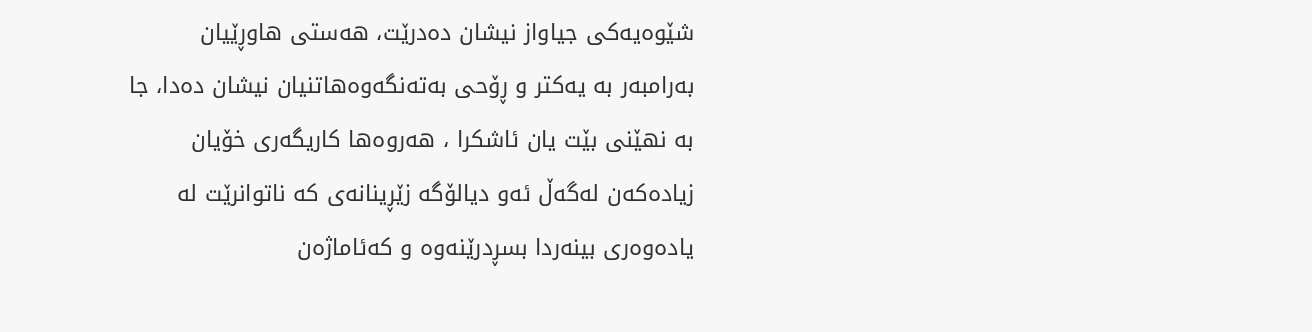شێوەیەکی جیاواز نیشان دەدرێت، هەستی هاوڕێیان بەرامبەر بە یەکتر و ڕۆحی بەتەنگەوەهاتنیان نیشان دەدا، جا بە نهێنی بێت یان ئاشکرا ، هەروەها کاریگەری خۆیان زیادەکەن لەگەڵ ئەو دیالۆگە زێڕینانەی کە ناتوانرێت لە یادەوەری بینەردا بسڕدرێنەوە و کەئاماژەن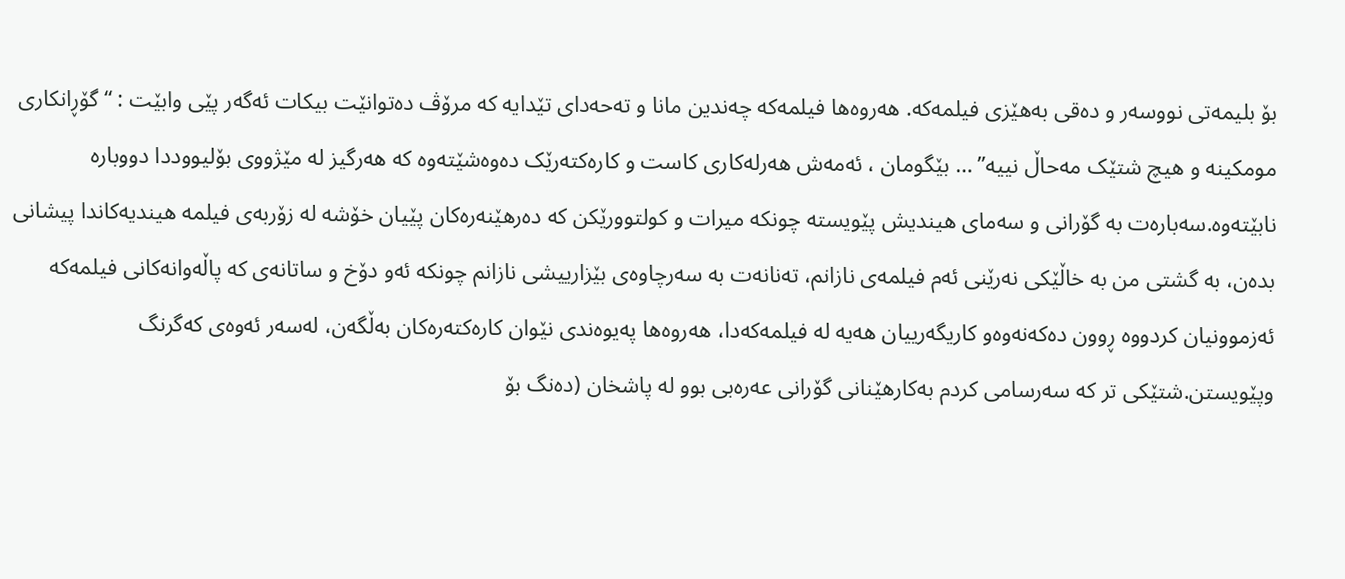بۆ بلیمەتی نووسەر و دەقی بەهێزی فیلمەکە. هەروەها فیلمەکە چەندین مانا و تەحەدای تێدایە کە مرۆڤ دەتوانێت بیکات ئەگەر پێی وابێت : “گۆڕانکاری مومکینە و هیچ شتێک مەحاڵ نییە” … بێگومان ، ئەمەش هەرلەکاری کاست و کارەکتەرێک دەوەشێتەوە کە هەرگیز لە مێژووی بۆلیووددا دووبارە نابێتەوە.سەبارەت بە گۆرانی و سەمای هیندیش پێویستە چونکە میرات و کولتوورێکن کە دەرهێنەرەکان پێیان خۆشە لە زۆربەی فیلمە هیندیەکاندا پیشانی بدەن، بە گشتی من بە خاڵێکی نەرێنی ئەم فیلمەی نازانم، تەنانەت بە سەرچاوەی بێزارییشی نازانم چونکە ئەو دۆخ و ساتانەی کە پاڵەوانەکانی فیلمەکە ئەزموونیان کردووە ڕوون دەکەنەوەو کاریگەرییان هەیە لە فیلمەکەدا، هەروەها پەیوەندی نێوان کارەکتەرەکان بەڵگەن، لەسەر ئەوەی کەگرنگ وپێویستن.شتێکی تر کە سەرسامی کردم بەکارهێنانی گۆرانی عەرەبی بوو لە پاشخان (دەنگ بۆ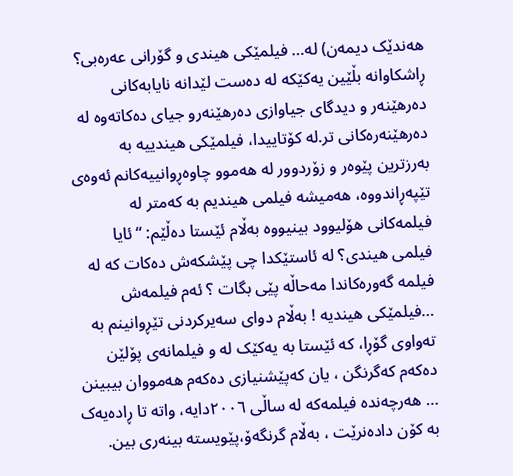هەندێک دیمەن) لە… فیلمێکی هیندی و گۆرانی عەرەبی؟ ڕاشکاوانە بڵێین یەکێکە لە دەست لێدانە نایابەکانی دەرهێنەر و دیدگای جیاوازی دەرهێنەرو جیای دەکاتەوە لە دەرهێنەرەکانی تر.لە کۆتاییدا، فیلمێکی هیندییە بە بەرزترین پێوەر و زۆردوور لە هەموو چاوەڕوانییەکانم ئەوەی تێپەڕاندووە، هەمیشە فیلمی هیندیم بە کەمتر لە فیلمەکانی هۆلیوود بینیووە بەڵام ئێستا دەڵێم: “ ئایا فیلمی هیندی؟ لە ئاستێکدا چی پێشکەش دەکات کە لە فیلمە گەورەکاندا مەحاڵە پێی بگات ؟ ئەم فیلمەش …فیلمێکی هیندیە ! بەڵام دوای سەیرکردنی تێڕوانینم بە تەواوی گۆڕا، کە ئێستا بە یەکێک لە و فیلمانەی پۆلێن دەکەم کەگرنگن ، یان کەپێشنیازی دەکەم هەمووان بیبینن … هەرچەندە فیلمەکە لە ساڵی ٢٠٠٦دایە، واتە تا ڕادەیەک بە کۆن دادەنرێت ، بەڵام گرنگەۆ،پێویستە بینەری بین.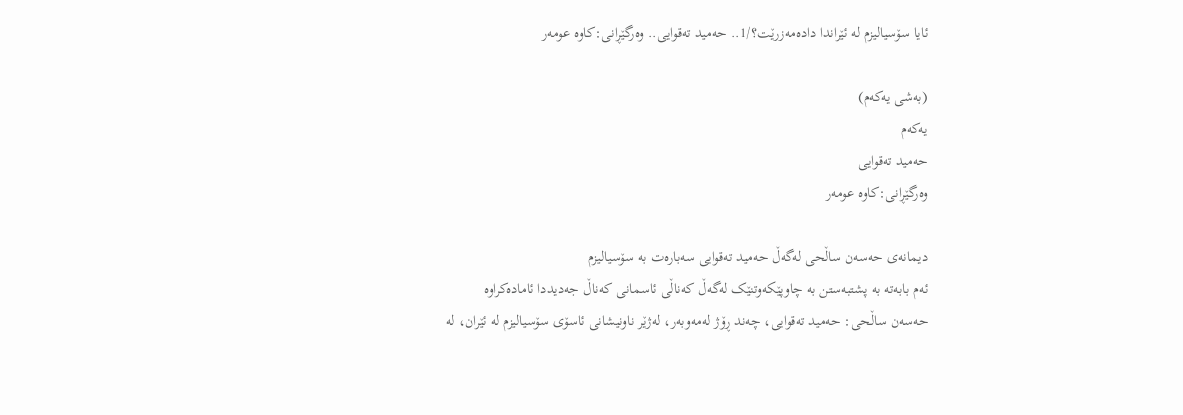ئایا سۆسیالیزم لە ئێراندا دادەمەزرێت؟/1.. حەمید تەقوایی.. وەرگێڕانی:کاوە عومەر

(بەشی یەکەم)
یەکەم
حەمید تەقوایی
وەرگێڕانی:کاوە عومەر

دیمانەی حەسەن ساڵحی لەگەڵ حەمید تەقوایی سەبارەت بە سۆسیالیزم
ئەم بابەتە بە پشتبەستن بە چاوپێکەوتنێک لەگەڵ کەناڵی ئاسمانی کەناڵ جەدیددا ئامادەکراوە
حەسەن ساڵحی: حەمید تەقوایی، چەند ڕۆژ لەمەوبەر، لەژێر ناونیشانی ئاسۆی سۆسیالیزم لە ئێران، لە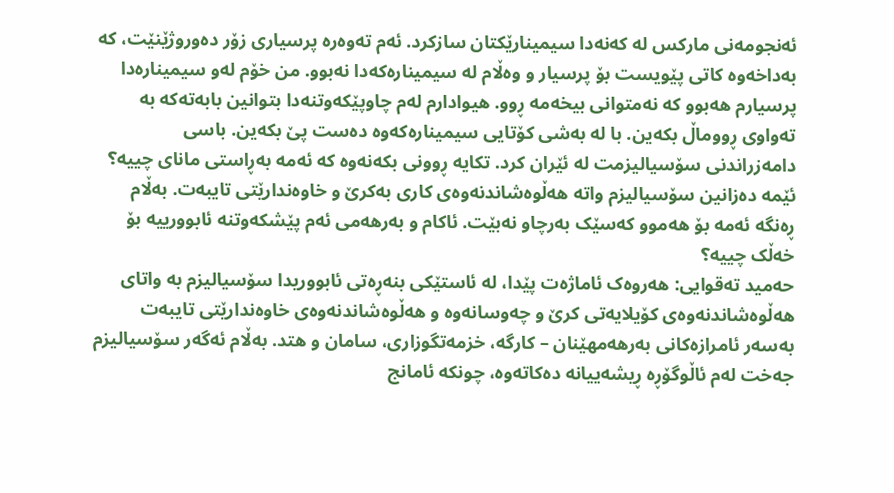ئەنجومەنی مارکس لە کەنەدا سیمینارێکتان سازکرد. ئەم تەوەرە پرسیاری زۆر دەوروژێنێت، کە بەداخەوە کاتی پێویست بۆ پرسیار و وەڵام لە سیمینارەکەدا نەبوو. من خۆم لەو سیمینارەدا پرسیارم هەبوو کە نەمتوانی بیخەمە ڕوو. هیوادارم لەم چاوپێکەوتنەدا بتوانین بابەتەکە بە تەواوی ڕووماڵ بکەین. با لە بەشی کۆتایی سیمینارەکەوە دەست پێ بکەین. باسی دامەزراندنی سۆسیالیزمت لە ئێران کرد. تکایە ڕوونی بکەنەوە کە ئەمە بەڕاستی مانای چییە؟ ئێمە دەزانین سۆسیالیزم واتە هەڵوەشاندنەوەی کاری بەکرێ و خاوەندارێتی تایبەت. بەڵام ڕەنگە ئەمە بۆ هەموو کەسێک بەرچاو نەبێت. ئاکام و بەرھەمی ئەم پێشکەوتنە ئابوورییە بۆ خەڵک چییە؟
حەمید تەقوایی: هەروەک ئاماژەت پێدا، لە ئاستێکی بنەڕەتی ئابووریدا سۆسیالیزم بە واتای هەڵوەشاندنەوەی کۆیلایەتی کرێ و چەوسانەوە و هەڵوەشاندنەوەی خاوەندارێتی تایبەت بەسەر ئامرازەکانی بەرهەمهێنان – کارگە، خزمەتگوزاری، سامان و هتد. بەڵام ئەگەر سۆسیالیزم جەخت لەم ئاڵوگۆڕە ڕیشەییانە دەکاتەوە، چونکە ئامانج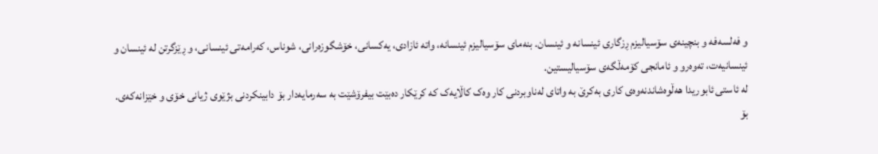و فەلسەفە و بنچینەی سۆسیالیزم ڕزگاری ئینسانە و ئینسان. بنەمای سۆسیالیزم ئینسانە، واتە ئازادی، یەکسانی، خۆشگوزەرانی، شوناس، کەرامەتی ئینسانی، و ڕێزگرتن لە ئینسان و ئینسانیەت، تەوەرو و ئامانجی کۆمەڵگەی سۆسیالیستین.
لە ئاستی ئابوریدا هەڵوەشاندنەوەی کاری بەکرێ بە واتای لەناوبردنی کار وەک کاڵایەک کە کرێکار دەبێت بیفرۆشێت بە سەرمایەدار بۆ دابینکردنی بژێوی ژیانی خۆی و خێزانەکەی. بۆ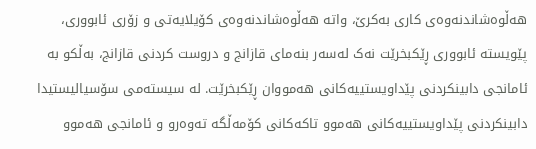هەڵوەشاندنەوەی کاری بەکرێ، واتە هەڵوەشاندنەوەی کۆیلایەتی و زۆری ئابووری، پێویستە ئابووری ڕێکبخرێت نەک لەسەر بنەمای قازانج و دروست کردنی قازانج، بەڵکو بە ئامانجی دابینکردنی پێداویستییەکانی هەمووان ڕێکبخرێت. لە سیستەمی سۆسیالیستیدا دابینکردنی پێداویستییەکانی هەموو تاکەکانی کۆمەڵگە تەوەرو و ئامانجی هەموو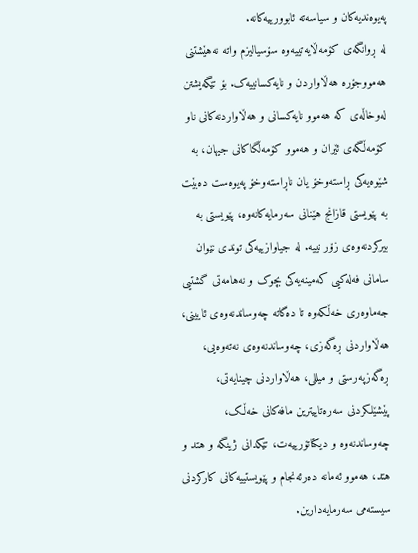پەیوەندیەکان و سیاسەتە ئابوورییەکانە.
لە ڕوانگەی کۆمەڵایەتییەوە سۆسیالیزم واتە نەهێشتنی هەمووجۆرە هەڵاواردن و نایەکسانییەک. بۆ تێگەیشتن لەوخاڵەی کە هەموو نایەکسانی و هەڵاواردنەکانی ناو کۆمەڵگەی ئێران و هەموو کۆمەڵگاکانی جیهان، بە شێوەیەکی ڕاستەوخۆ یان ناڕاستەوخۆ پەیوەست دەبێت بە پێویستی قازانج هێنانی سەرمایەکانەوە، پێویستی بە بیرکردنەوەی زۆر نییە. لە جیاوازییەکی توندی نێوان سامانی فەلەکیی کەمینەیەکی بچوک و نەهامەتی گشتیی جەماوەری خەڵکەوە تا دەگاتە چەوساندنەوەی ئایینی، هەڵاواردنی ڕەگەزی، چەوساندنەوەی نەتەوەیی، ڕەگەزپەرستی و میللی، هەڵاواردنی چینایەتی، پێشێلکردنی سەرەتاییترین مافەکانی خەڵک، چەوساندنەوە و دیکتاتۆرییەت، تێکدانی ژینگە و هتد و هتد، هەموو ئەمانە دەرئەنجام و پێویستییەکانی کارکردنی سیستەمی سەرمایەدارین.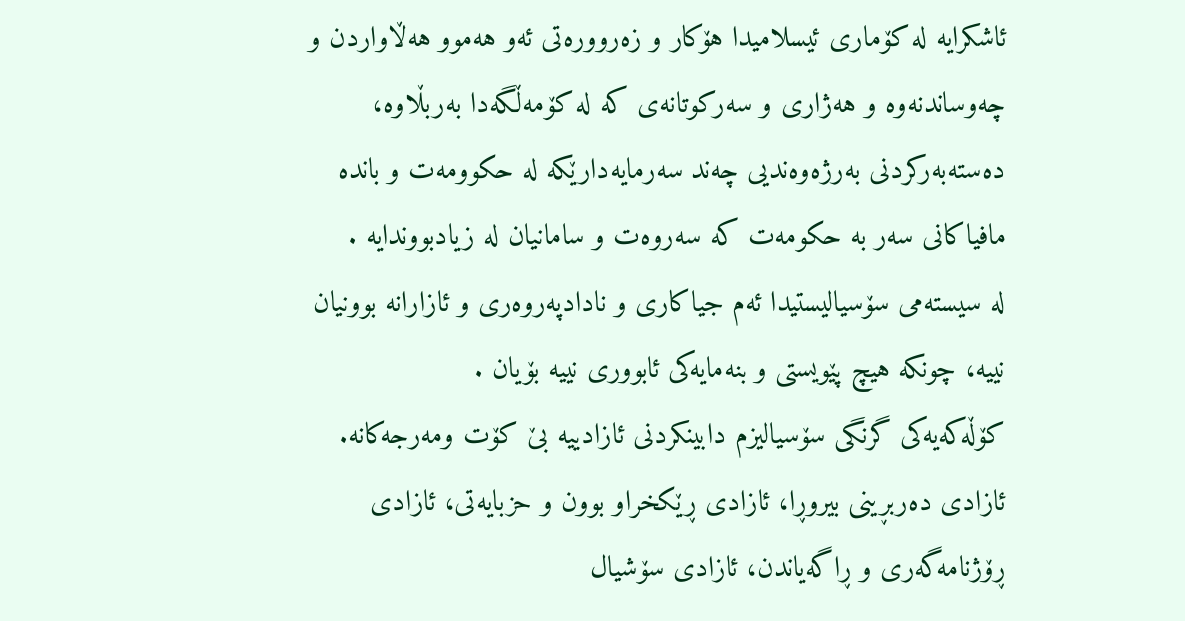ئاشکرایە لە کۆماری ئیسلامیدا هۆکار و زەروورەتی ئەو هەموو هەڵاواردن و چەوساندنەوە و هەژاری و سەرکوتانەی کە لە کۆمەڵگەدا بەربڵاوە، دەستەبەرکردنی بەرژەوەندیی چەند سەرمایەدارێکە لە حکوومەت و باندە مافیاکانی سەر بە حکومەت کە سەروەت و سامانیان لە زیادبووندایە .
لە سیستەمی سۆسیالیستیدا ئەم جیاکاری و نادادپەروەری و ئازارانە بوونیان نییە، چونکە هیچ پێویستی و بنەمایەکی ئابووری نییە بۆیان .
کۆڵەکەیەکی گرنگی سۆسیالیزم دابینکردنی ئازادییە بێ کۆت ومەرجەکانە. ئازادی دەربڕینی بیروڕا، ئازادی ڕێکخراو بوون و حزبایەتی، ئازادی ڕۆژنامەگەری و ڕاگەیاندن، ئازادی سۆشیال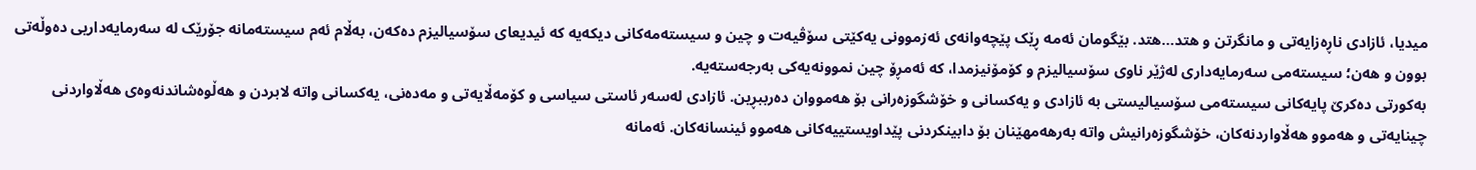میدیا، ئازادی ناڕەزایەتی و مانگرتن و هتد…هتد. بێگومان ئەمە ڕێک پێچەوانەی ئەزموونی یەکێتی سۆڤیەت و چین و سیستەمەکانی دیکەیە کە ئیدیعای سۆسیالیزم دەکەن، بەڵام ئەم سیستەمانە جۆرێک لە سەرمایەداریی دەوڵەتی بوون و هەن؛ سیستەمی سەرمایەداری لەژێر ناوی سۆسیالیزم و کۆمۆنیزمدا، کە ئەمڕۆ چین نموونەیەکی بەرجەستەیە.
بەکورتی دەکرێ پایەکانی سیستەمی سۆسیالیستی بە ئازادی و یەکسانی و خۆشگوزەرانی بۆ هەمووان دەرببڕین. ئازادی لەسەر ئاستی سیاسی و کۆمەڵایەتی و مەدەنی، یەکسانی واتە لابردن و هەڵوەشاندنەوەی هەڵاواردنی چینایەتی و هەموو هەڵاواردنەکان، خۆشگوزەرانیش واتە بەرهەمهێنان بۆ دابینکردنی پێداویستییەکانی هەموو ئینسانەکان. ئەمانە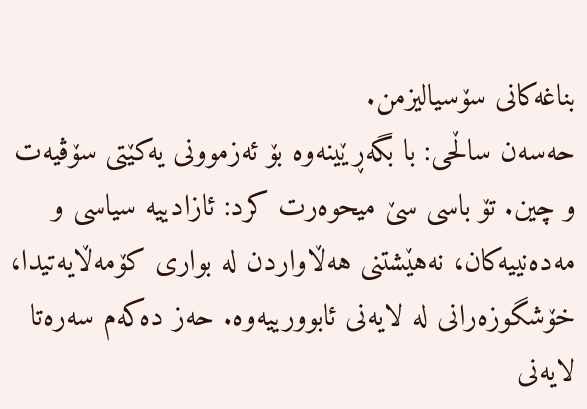بناغەکانی سۆسیالیزمن.
حەسەن ساڵحی: با بگەڕێینەوە بۆ ئەزموونی یەکێتی سۆڤیەت و چین. تۆ باسی سێ میحوەرت کرد: ئازادییە سیاسی و مەدەنییەکان، نەهێشتنی هەڵاواردن لە بواری کۆمەڵایەتیدا، خۆشگوزەرانی لە لایەنی ئابوورییەوە. حەز دەکەم سەرەتا لایەنی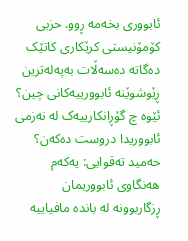ئابووری بخەمە ڕوو. حزبی کۆمۆنیستی کرێکاری کاتێک دەگاتە دەسەڵات بەپەلەترین ڕێوشوێنە ئابوورییەکانی چین؟ ئێوە چ گۆڕانکارییەک لە نەزمی ئابووریدا دروست دەکەن؟
حەمید تەقوایی: یەکەم هەنگاوی ئابووریمان ڕزگاربوونە لە باندە مافیاییە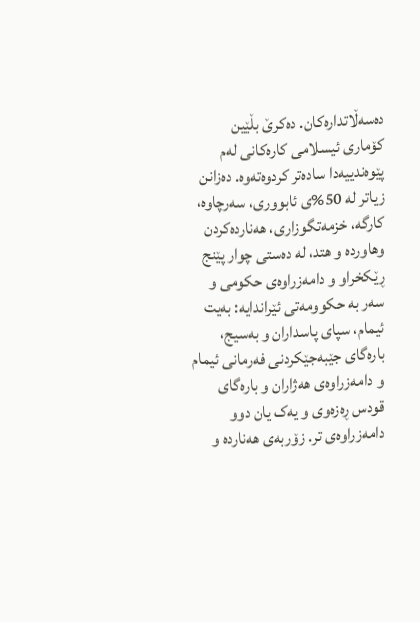دەسەڵاتدارەکان. دەکرێ بڵێین کۆماری ئیسلامی کارەکانی لەم پێوەندییەدا سادەتر کردوەتەوە. دەزانن زیاتر لە 50%ی ئابووری، سەرچاوە، کارگە، خزمەتگوزاری، هەناردەکردن وهاوردە و هتد، لە دەستی چوار پێنج ڕێکخراو و دامەزراوەی حکومی و سەر بە حکوومەتی ئێراندایە: بەیت ئیمام، سپای پاسداران و بەسیج، بارەگای جێبەجێکردنی فەرمانی ئیمام و دامەزراوەی هەژاران و بارەگای قودس ڕەزەوی و یەک یان دوو دامەزراوەی تر. زۆربەی هەناردە و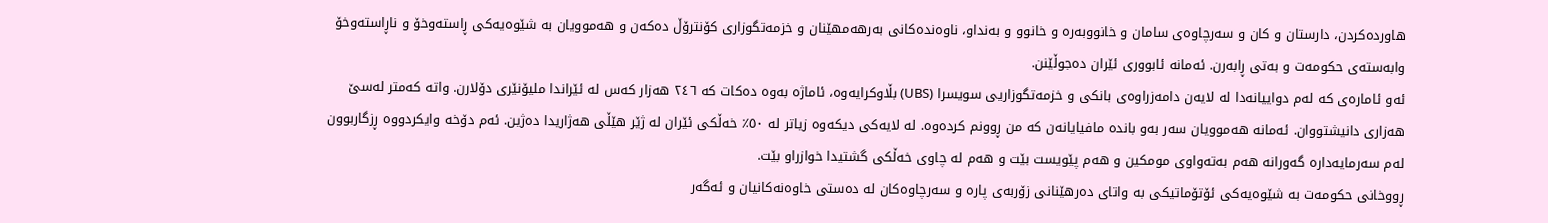هاوردەکردن، دارستان و کان و سەرچاوەی سامان و خانووبەرە و خانوو و بەنداو، ناوەندەکانی بەرهەمهێنان و خزمەتگوزاری کۆنترۆڵ دەکەن و هەموویان بە شێوەیەکی ڕاستەوخۆ و ناڕاستەوخۆ وابەستەی حکومەت و بەتی ڕابەرن. ئەمانە ئابووری ئێران دەجوڵێنن.
ئەو ئامارەی کە لەم دواییانەدا لە لایەن دامەزراوەی بانکی و خزمەتگوزاریی سویسرا (UBS) بڵاوکرایەوە، ئاماژە بەوە دەکات کە ٢٤٦ هەزار کەس لە ئێراندا ملیۆنێری دۆلارن. واتە کەمتر لەسێ هەزاری دانیشتووان. ئەمانە هەموویان سەر بەو باندە مافیایانەن کە من ڕوونم کردەوە. لە لایەکی دیکەوە زیاتر لە ٥٠٪ خەڵکی ئێران لە ژێر هێڵی هەژاریدا دەژین. ئەم دۆخە وایکردووە ڕزگاربوون لەم سەرمایەدارە گەورانە هەم بەتەواوی مومکین و هەم پێویست بێت و هەم لە چاوی خەڵکی گشتیدا خوازراو بێت.
ڕووخانی حکومەت بە شێوەیەکی ئۆتۆماتیکی بە واتای دەرهێنانی زۆربەی پارە و سەرچاوەکان لە دەستی خاوەنەکانیان و ئەگەر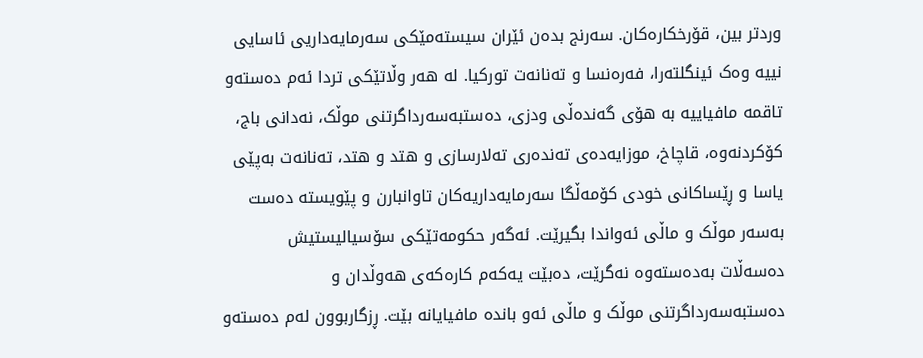وردتر بین، قۆرخکارەکان. سەرنج بدەن ئێران سیستەمێکی سەرمایەداریی ئاسایی نییە وەک ئینگلتەرا، فەرەنسا و تەنانەت تورکیا. لە هەر وڵاتێکی تردا ئەم دەستەو تاقمە مافیاییە بە هۆی گەندەڵی ودزی، دەستبەسەرداگرتنی موڵک، نەدانی باج، کۆکردنەوە، قاچاخ، موزایەدەی تەندەری تەلارسازی و هتد و هتد، تەنانەت بەپێی یاسا و ڕێساکانی خودی کۆمەڵگا سەرمایەداریەکان تاوانبارن و پێویستە دەست بەسەر موڵک و ماڵی ئەواندا بگیرێت. ئەگەر حکومەتێکی سۆسیالیستیش دەسەڵات بەدەستەوە نەگرێت، دەبێت یەکەم کارەکەی هەوڵدان و دەستبەسەرداگرتنی موڵک و ماڵی ئەو باندە مافیایانە بێت. ڕزگاربوون لەم دەستەو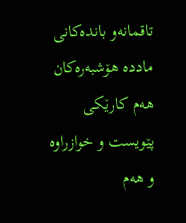تاقمانەو باندەکانی ماددە هۆشبەرەکان هەم کارێکی پێویست و خوازراوە و هەم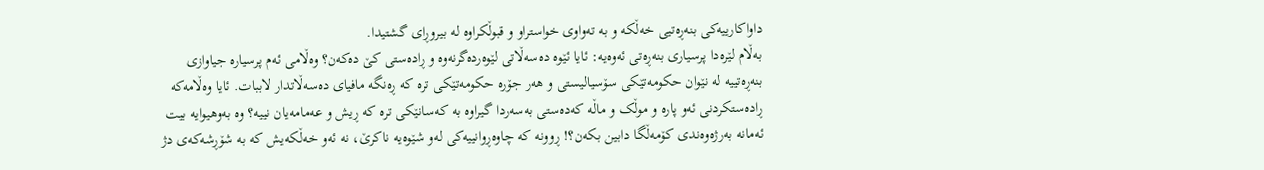داواکارییەکی بنەڕەتیی خەڵکە و بە تەواوی خواستراو و قبوڵکراوە لە بیروڕای گشتیدا.
بەڵام لێرەدا پرسیاری بنەڕەتی ئەوەیە: ئایا ئێوە دەسەڵاتی لێوەردەگرنەوە و ڕادەستی کێ دەکەن؟ وەڵامی ئەم پرسیارە جیاوازی بنەڕەتییە لە نێوان حکومەتێکی سۆسیالیستی و هەر جۆرە حکومەتێکی ترە کە ڕەنگە مافیای دەسەڵاتدار لاببات. ئایا وەڵامەکە ڕادەستکردنی ئەو پارە و موڵک و ماڵە کەدەستی بەسەردا گیراوە بە کەسانێکی ترە کە ڕیش و عەمامەیان نییە؟ وە بەوهیوایە بیت ئەمانە بەرژەوەندی کۆمەڵگا دابین بکەن؟! ڕوونە کە چاوەڕوانییەکی لەو شێوەیە ناکرێ، نە ئەو خەڵکەیش کە بە شۆڕشەکەی دژ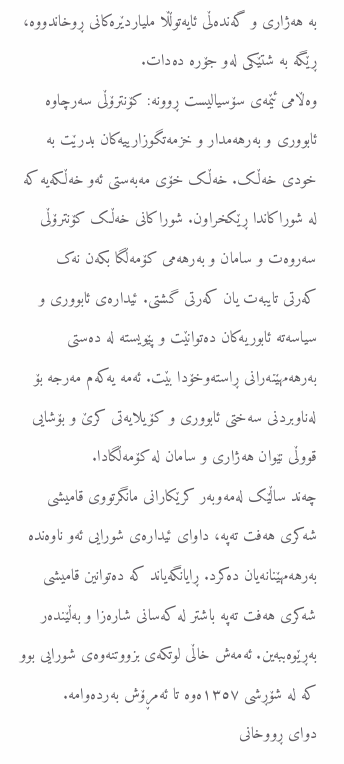بە هەژاری و گەندەڵی ئایەتوڵڵا ملیاردێرەکانی ڕوخاندووە، ڕێگە بە شتێکی لەو جۆرە دەدات.
وەڵامی ئێمەی سۆسیالیست ڕوونە: کۆنترۆڵی سەرچاوە ئابووری و بەرهەمدار و خزمەتگوزارییەکان بدرێت بە خودی خەڵک. خەڵک خۆی مەبەستی ئەو خەڵکەیە کە لە شوراکاندا ڕێکخراون. شوراکانی خەڵک کۆنترۆڵی سەروەت و سامان و بەرهەمی کۆمەڵگا بکەن نەک کەرتی تایبەت یان کەرتی گشتی. ئیدارەی ئابووری و سیاسەتە ئابوریەکان دەتوانێت و پێویستە لە دەستی بەرهەمهێنەرانی ڕاستەوخۆدا بێت. ئەمە یەکەم مەرجە بۆ لەناوبردنی سەختی ئابووری و کۆیلایەتی کرێ و بۆشایی قووڵی نێوان هەژاری و سامان لە کۆمەڵگادا.
چەند ساڵێک لەمەوبەر کرێکارانی مانگرتووی قامیشی شەکری هەفت تەپە، داوای ئیدارەی شورایی ئەو ناوەندە بەرهەمهێنانەیان دەکرد. ڕایانگەیاند کە دەتوانین قامیشی شەکری هەفت تەپە باشتر لە کەسانی شارەزا و بەڵێندەر بەڕێوەببەین. ئەمەش خاڵی لوتکەی بزووتنەوەی شورایی بوو کە لە شۆڕشی ١٣٥٧ەوە تا ئەمڕۆش بەردەوامە.
دوای ڕووخانی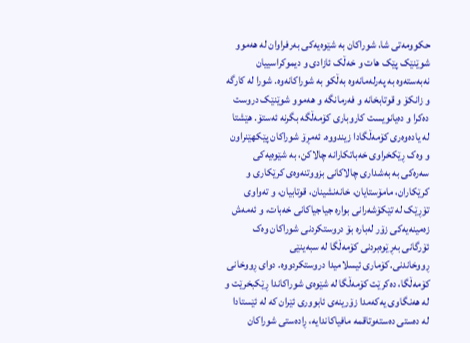حکوومەتی شا، شوراکان بە شێوەیەکی بەرفراوان لە هەموو شوێنێک پێک هات و خەڵک ئازادی و دیموکراسییان نەبەستەوە بە پەرلەمانەوە بەڵکو بە شوراکانەوە. شورا لە کارگە و زانکۆ و قوتابخانە و فەرمانگە و هەموو شوێنێک دروست دەکرا و دەیانویست کاروباری کۆمەڵگە بگرنە ئەستۆ. هێشتا لە یادەوەری کۆمەڵگادا زیندووە. ئەمڕۆ شوراکان پێکهێنراون و وەک ڕێکخراوی خەباتکارانە چالاکن، بە شێوەیەکی سەرەکی بە بەشداری چالاکانی بزووتنەوەی کرێکاری و کرێکاران، مامۆستایان، خانەنشینان، قوتابیان، و تەواوی تۆڕێک لە تێکۆشەرانی بوارە جیاجیاکانی خەبات، و ئەمەش زەمینەیەکی زۆر لەبارە بۆ دروستکردنی شوراکان وەک ئۆرگانی بەڕێوەبردنی کۆمەڵگا لە سبەینێی ڕووخاندنی.کۆماری ئیسلامیدا دروستکردووە. دوای ڕووخانی کۆمەڵگا، دەکرێت کۆمەڵگا لە شێوەی شوراکاندا ڕێکبخرێت و لە هەنگاوی یەکەمدا زۆرینەی ئابووری ئێران کە لە ئێستادا لە دەستی دەستەوتاقمە مافیاکاندایە، ڕادەستی شوراکان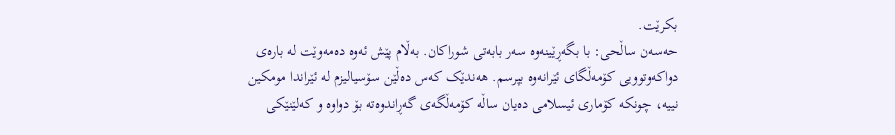بکرێت.
حەسەن ساڵحی: با بگەڕێینەوە سەر بابەتی شوراکان. بەڵام پێش ئەوە دەمەوێت لە بارەی دواکەوتوویی کۆمەڵگای ئێرانەوە بپرسم. هەندێک کەس دەڵێن سۆسیالیزم لە ئێراندا مومکین نییە، چونکە کۆماری ئیسلامی دەیان ساڵە کۆمەڵگەی گەڕاندوەتە بۆ دواوە و کەلێنێکی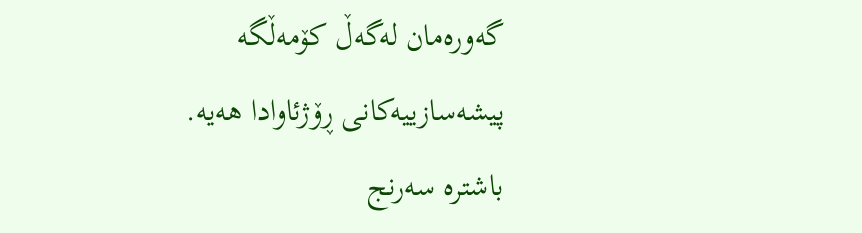گەورەمان لەگەڵ کۆمەڵگە پیشەسازییەکانی ڕۆژئاوادا هەیە. باشترە سەرنج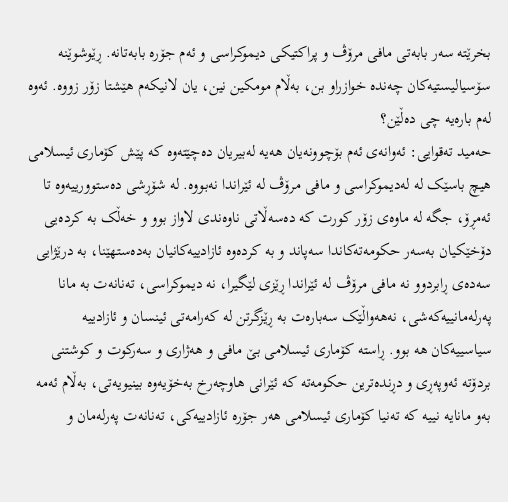بخرێتە سەر بابەتی مافی مرۆڤ و پراکتیکی دیموکراسی و ئەم جۆرە بابەتانە. ڕێوشوێنە سۆسیالیستیەکان چەندە خوازراو بن، بەڵام مومکین نین، یان لانیکەم هێشتا زۆر زووە. ئەوە لەم بارەیە چی دەڵێن؟
حەمید تەقوایی: ئەوانەی ئەم بۆچوونەیان هەیە لەبیریان دەچێتەوە کە پێش کۆماری ئیسلامی هیچ باسێک لە لەدیموکراسی و مافی مرۆڤ لە ئێراندا نەبووە. لە شۆڕشی دەستوورییەوە تا ئەمڕۆ، جگە لە ماوەی زۆر کورت کە دەسەڵاتی ناوەندی لاواز بوو و خەڵک بە کردەیی دۆخێکیان بەسەر حکومەتەکاندا سەپاند و بە کردەوە ئازادییەکانیان بەدەستهێنا، بە درێژایی سەدەی ڕابردوو نە مافی مرۆڤ لە ئێراندا ڕێزی لێگیرا، نە دیموکراسی، تەنانەت بە مانا پەرلەمانییەکەشی، نەهەواڵێک سەبارەت بە ڕێزگرتن لە کەرامەتی ئینسان و ئازادییە سیاسییەکان هە بوو. ڕاستە کۆماری ئیسلامی بێ مافی و هەژاری و سەرکوت و کوشتنی بردۆتە ئەوپەڕی و دڕندەترین حکومەتە کە ئێرانی هاوچەرخ بەخۆیەوە بینیویەتی، بەڵام ئەمە بەو مانایە نییە کە تەنیا کۆماری ئیسلامی هەر جۆرە ئازادییەکی، تەنانەت پەرلەمان و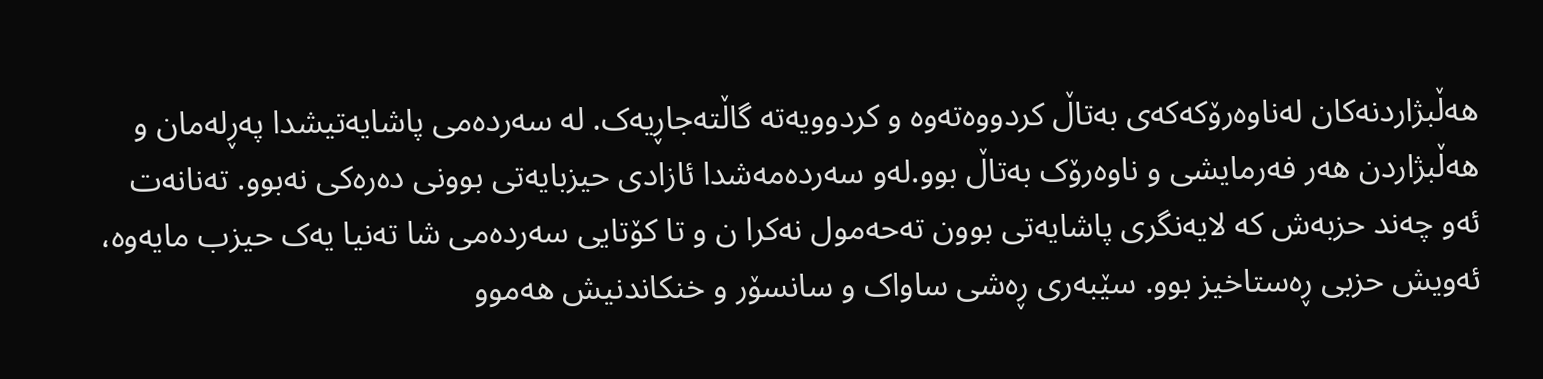هەڵبژاردنەکان لەناوەرۆکەکەی بەتاڵ کردووەتەوە و کردوویەتە گاڵتەجاڕیەک. لە سەردەمی پاشایەتیشدا پەڕلەمان و هەڵبژاردن هەر فەرمایشی و ناوەرۆک بەتاڵ بوو.لەو سەردەمەشدا ئازادی حیزبایەتی بوونی دەرەکی نەبوو. تەنانەت ئەو چەند حزبەش کە لایەنگری پاشایەتی بوون تەحەمول نەکرا ن و تا کۆتایی سەردەمی شا تەنیا یەک حیزب مایەوە، ئەویش حزبی ڕەستاخیز بوو. سێبەری ڕەشی ساواک و سانسۆر و خنکاندنیش هەموو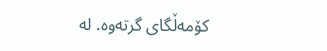کۆمەڵگای گرتەوە. لە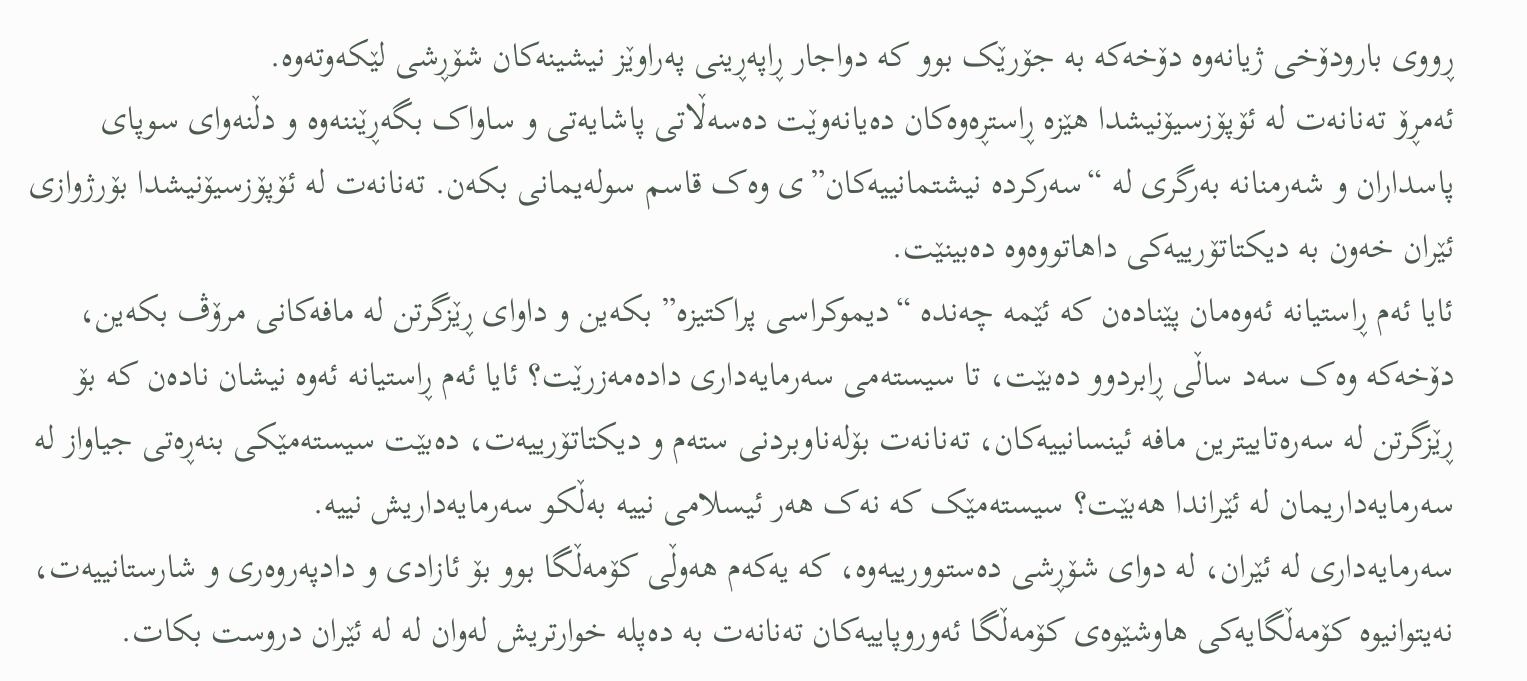ڕووی بارودۆخی ژیانەوە دۆخەکە بە جۆرێک بوو کە دواجار ڕاپەڕینی پەراوێز نیشینەکان شۆڕشی لێکەوتەوە.
ئەمڕۆ تەنانەت لە ئۆپۆزسیۆنیشدا هێزە ڕاستڕەوەکان دەیانەوێت دەسەڵاتی پاشایەتی و ساواک بگەڕێننەوە و دڵنەوای سوپای پاسداران و شەرمنانە بەرگری لە “سەرکردە نیشتمانییەکان”ی وەک قاسم سولەیمانی بکەن. تەنانەت لە ئۆپۆزسیۆنیشدا بۆرژوازی ئێران خەون بە دیکتاتۆرییەکی داهاتووەوە دەبینێت.
ئایا ئەم ڕاستیانە ئەوەمان پێنادەن کە ئێمە چەندە “دیموکراسی پراکتیزە” بکەین و داوای ڕێزگرتن لە مافەکانی مرۆڤ بکەین، دۆخەکە وەک سەد ساڵی ڕابردوو دەبێت، تا سیستەمی سەرمایەداری دادەمەزرێت؟ ئایا ئەم ڕاستیانە ئەوە نیشان نادەن کە بۆ ڕێزگرتن لە سەرەتاییترین مافە ئینسانییەکان، تەنانەت بۆلەناوبردنی ستەم و دیکتاتۆرییەت، دەبێت سیستەمێکی بنەڕەتی جیاواز لە سەرمایەداریمان لە ئێراندا هەبێت؟ سیستەمێک کە نەک هەر ئیسلامی نییە بەڵکو سەرمایەداریش نییە.
سەرمایەداری لە ئێران، لە دوای شۆڕشی دەستوورییەوە، کە یەکەم هەوڵی کۆمەڵگا بوو بۆ ئازادی و دادپەروەری و شارستانییەت، نەیتوانیوە کۆمەڵگایەکی هاوشێوەی کۆمەڵگا ئەوروپاییەکان تەنانەت بە دەپلە خوارتریش لەوان لە لە ئێران دروست بکات.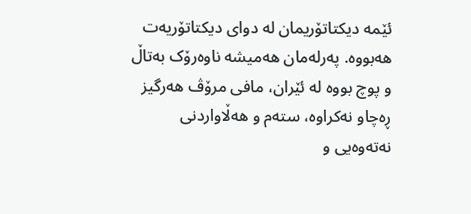ئێمە دیکتاتۆریمان لە دوای دیکتاتۆریەت هەبووە. پەرلەمان هەمیشە ناوەرۆک بەتاڵ و پوچ بووە لە ئێران، مافی مرۆڤ هەرگیز ڕەچاو نەکراوە، ستەم و هەڵاواردنی نەتەوەیی و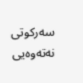سەرکوتی نەتەوەیی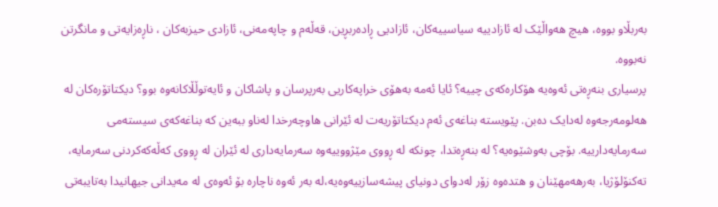بەربڵاو بووە، هیچ هەواڵێک لە ئازادییە سیاسییەکان، ئازادیی ڕادەربڕین، قەڵەم و چاپەمەنی، ئازادی حیزبەکان ، ناڕەزایەتی و مانگرتن نەبووە.
پرسیاری بنەڕەتی ئەوەیە هۆکارەکەی چییە؟ ئایا ئەمە بەهۆی خراپەکاریی بەرپرسان و پاشاکان و ئایەتوڵڵاکانەوە بوو؟ دیکتاتۆرەکان لە هەلومەرجەوە لەدایک دەبن. پێویستە بناغەی ئەم دیکتاتۆریەت لە ئێرانی هاوچەرخدا لەناو ببەین کە بناغەکەی سیستەمی سەرمایەدارییە. بۆچی بەوشێوەیە؟ لە بنەڕەتدا، چونکە لە ڕووی مێژووییەوە سەرمایەداری لە ئێران لە ڕووی کەڵەکەکردنی سەرمایە، تەکنۆلۆژیا، بەرهەمهێنان و هتدەوە زۆر لەدوای دونیای پیشەسازییەوەیە،لە بەر ئەوە ناچارە بۆ ئەوەی لە مەیدانی جیهانیدا بەتایبەتی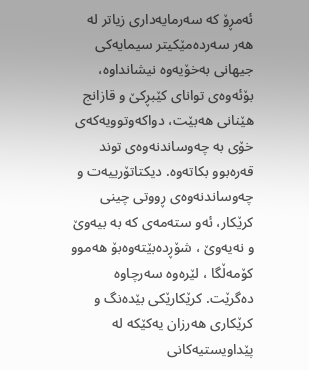ئەمڕۆ کە سەرمایەداری زیاتر لە هەر سەردەمێکیتر سیمایەکی جیهانی بەخۆیەوە نیشانداوە، بۆئەوەی توانای کێبڕکێ و قازانج هێنانی هەبێت، دواکەوتوویەکەی خۆی بە چەوساندنەوەی توند قەرەبوو بکاتەوە. دیکتاتۆرییەت و چەوساندنەوەی ڕووتی چینی کرێکار، ئەو ستەمەی کە بە بیەوێ و نەیەوێ ، شۆڕدەبێتەوەبۆ هەموو کۆمەڵگا ، لێرەوە سەرچاوە دەگرێت. کرێکارێکی بێدەنگ و کرێکاری هەرزان یەکێکە لە پێداویستیەکانی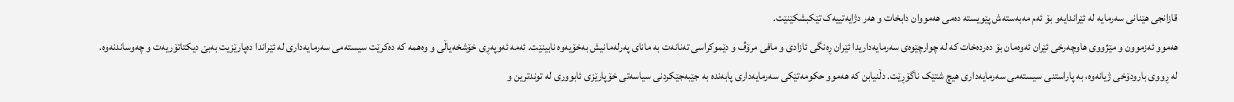قازانجی هێنانی سەرمایە لە ئێراندایەو بۆ ئەم مەبەستەش پێویستە دەمی هەمووان دابخات و هەر دژایەتییەک تێکبشکێنێت.
هەموو ئەزموون و مێژووی هاوچەرخی ئێران ئەوەمان بۆ دەردەخات کە لە چوارچێوەی سەرمایەداریدا ئێران ڕەنگی ئازادی و مافی مرۆڤ و دێموکراسی تەنانەت بە مانای پەرلەمانیش بەخۆیەوە نابینێت. ئەمە ئەوپەڕی خۆشخەیاڵی و وەهمە کە دەکرێت سیستەمی سەرمایەداری لە ئێراندا دەپارێزیت بەبێ دیکتاتۆریەت و چەوساندنەوە.
لە ڕووی بارودۆخی ژیانەوە، بە پاراستنی سیستەمی سەرمایەداری هیچ شتێک ناگۆڕێت. دڵنیابن کە هەموو حکومەتێکی سەرمایەداری پابەندە بە جێبەجێکردنی سیاسەتی خۆپارێزی ئابووری لە توندترین و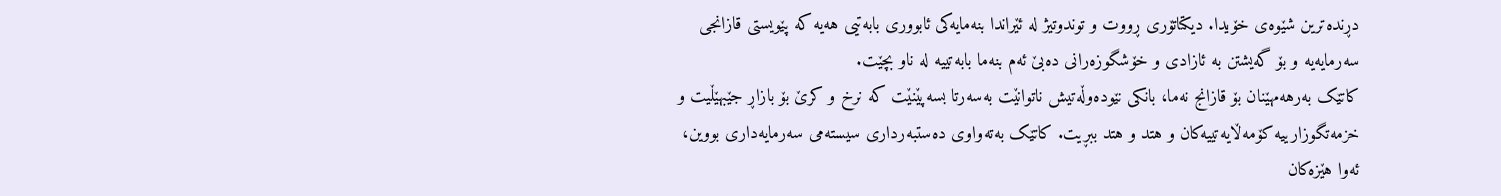دڕندەترین شێوەی خۆیدا. دیکتاتۆری ڕووت و توندوتیژ لە ئێراندا بنەمایەکی ئابووری بابەتیی هەیە کە پێویستی قازانجی سەرمایەیە و بۆ گەیشتن بە ئازادی و خۆشگوزەرانی دەبێ ئەم بنەما بابەتییە لە ناو بچێت.
کاتێک بەرهەمهێنان بۆ قازانج نەما، بانکی نێودەوڵەتیش ناتوانێت بەسەرتا بسەپێنێت کە نرخ و کرێ بۆ بازاڕ جێبهێڵیت و خزمەتگوزارییە کۆمەڵایەتییەکان و هتد و هتد ببڕیت. کاتێک بەتەواوی دەستبەرداری سیستەمی سەرمایەداری بووین، ئەوا هێزەکان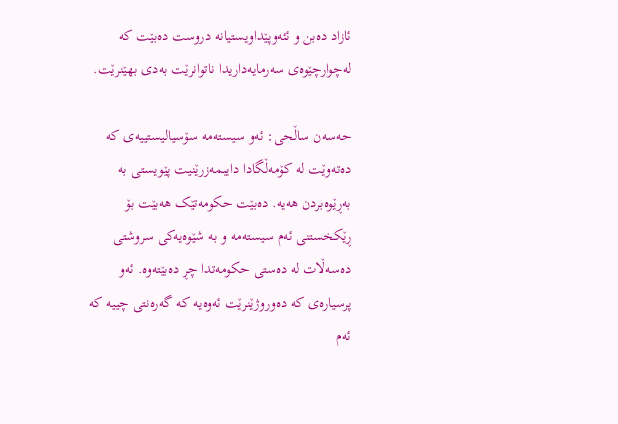ئازاد دەبن و ئئەوپێداویستیانە دروست دەبێت کە لەچوارچێوەی سەرمایەداریدا ناتوانرێت بەدی بهێنرێت.

حەسەن ساڵحی: ئەو سیستەمە سۆسیالیستییەی کە دەتەوێت لە کۆمەڵگادا دایبمەزرێنیت پێویستی بە بەڕێوەبردن هەیە. دەبێت حکومەتێک هەبێت بۆ ڕێکخستنی ئەم سیستەمە و بە شێوەیەکی سروشتی دەسەڵات لە دەستی حکومەتدا چڕ دەبێتەوە. ئەو پرسیارەی کە دەوروژێنرێت ئەوەیە کە گەرەنتی چییە کە ئەم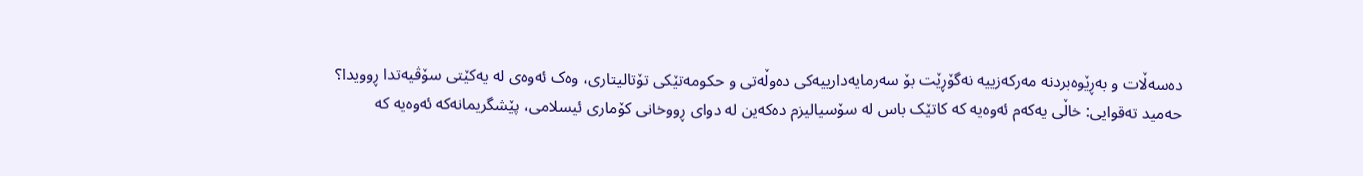دەسەڵات و بەڕێوەبردنە مەرکەزییە نەگۆڕێت بۆ سەرمایەدارییەکی دەوڵەتی و حکومەتێکی تۆتالیتاری، وەک ئەوەی لە یەکێتی سۆڤیەتدا ڕوویدا؟
حەمید تەقوایی: خاڵی یەکەم ئەوەیە کە کاتێک باس لە سۆسیالیزم دەکەین لە دوای ڕووخانی کۆماری ئیسلامی، پێشگریمانەکە ئەوەیە کە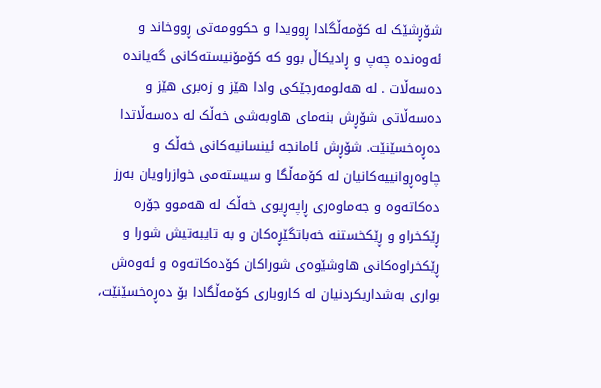شۆڕشێک لە کۆمەڵگادا ڕوویدا و حکوومەتی ڕووخاند و ئەوەندە چەپ و ڕادیکاڵ بوو کە کۆمۆنیستەکانی گەیاندە دەسەڵات . لە هەلومەرجێکی وادا هێز و زەبری هێز و دەسەڵاتی شۆڕش بنەمای هاوبەشی خەڵک لە دەسەڵاتدا دەڕەخسێنێت. شۆڕش ئامانجە ئینسانیەکانی خەڵک و چاوەڕوانییەکانیان لە کۆمەڵگا و سیستەمی خوازراویان بەرز دەکاتەوە و جەماوەری ڕاپەڕیوی خەڵک لە هەموو جۆرە ڕێکخراو و ڕێکخستنە خەباتگێڕەکان و بە تایبەتیش شورا و ڕێکخراوەکانی هاوشێوەی شوراکان کۆدەکاتەوە و ئەوەش بواری بەشداریکردنیان لە کاروباری کۆمەڵگادا بۆ دەڕەخسێنێت،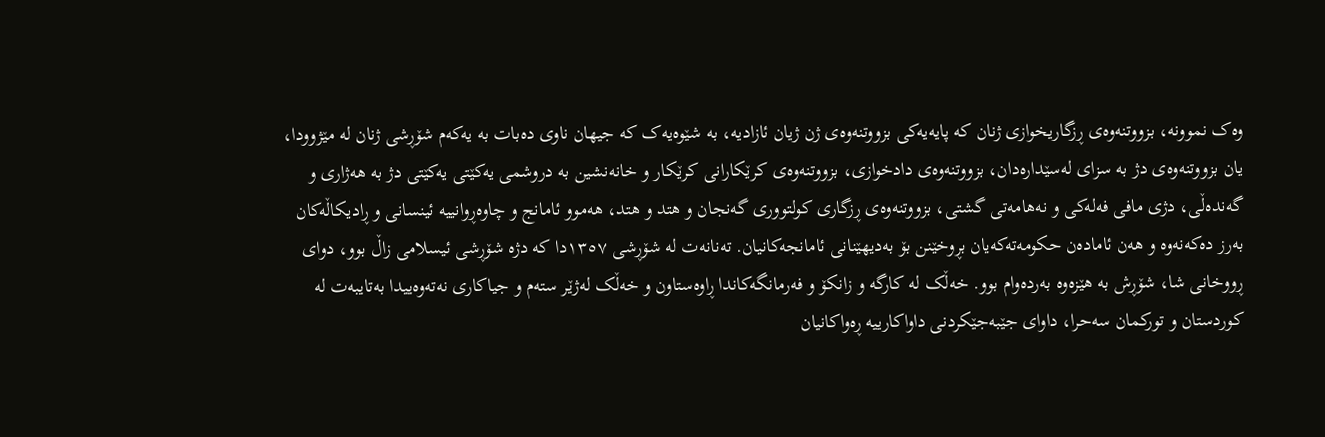وەک نموونە، بزووتنەوەی ڕزگاریخوازی ژنان کە پایەیەکی بزووتنەوەی ژن ژیان ئازادیە، بە شێوەیەک کە جیهان ناوی دەبات بە یەکەم شۆڕشی ژنان لە مێژوودا، یان بزووتنەوەی دژ بە سزای لەسێدارەدان، بزووتنەوەی دادخوازی، بزووتنەوەی کرێکارانی کرێکار و خانەنشین بە دروشمی یەکێتی یەکێتی دژ بە هەژاری و گەندەڵی، دژی مافی فەلەکی و نەهامەتی گشتی، بزووتنەوەی ڕزگاری کولتووری گەنجان و هتد و هتد، هەموو ئامانج و چاوەڕوانییە ئینسانی و ڕادیکاڵەکان بەرز دەکەنەوە و هەن ئامادەن حکومەتەکەیان بڕوخێنن بۆ بەدیهێنانی ئامانجەکانیان. تەنانەت لە شۆڕشی ١٣٥٧دا کە دژە شۆڕشی ئیسلامی زاڵ بوو، دوای ڕووخانی شا، شۆڕش بە هێزەوە بەردەوام بوو. خەڵک لە کارگە و زانکۆ و فەرمانگەکاندا ڕاوەستاون و خەڵک لەژێر ستەم و جیاکاری نەتەوەییدا بەتایبەت لە کوردستان و تورکمان سەحرا، داوای جێبەجێکردنی داواکارییە ڕەواکانیان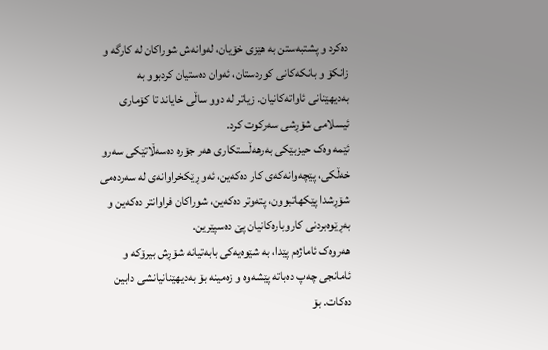دەکرد و پشتبەستن بە هێزی خۆیان، لەوانەش شوراکان لە کارگە و زانکۆ و بانکەکانی کوردستان، ئەوان دەستیان کردبوو بە بەدیهێنانی ئاواتەکانیان. زیاتر لە دوو ساڵی خایاند تا کۆماری ئیسلامی شۆڕشی سەرکوت کرد.
ئێمە وەک حیزبێکی بەرهەڵستکاری هەر جۆرە دەسەڵاتێکی سەرو خەڵکی، پێچەوانەکەی کار دەکەین، ئەو ڕێکخراوانەی لە سەردەمی شۆڕشدا پێکهاتبوون، پتەوتر دەکەین، شوراکان فراوانتر دەکەین و بەڕێوەبردنی کاروبارەکانیان پێ دەسپێرین.
هەروەک ئاماژەم پێدا، بە شێوەیەکی بابەتیانە شۆڕش بیرۆکە و ئامانجی چەپ دەباتە پێشەوە و زەمینە بۆ بەدیهێنانیانشی دابین دەکات. بۆ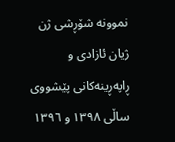نموونە شۆڕشی ژن ژیان ئازادی و ڕاپەڕینەکانی پێشووی ساڵی ١٣٩٨ و ١٣٩٦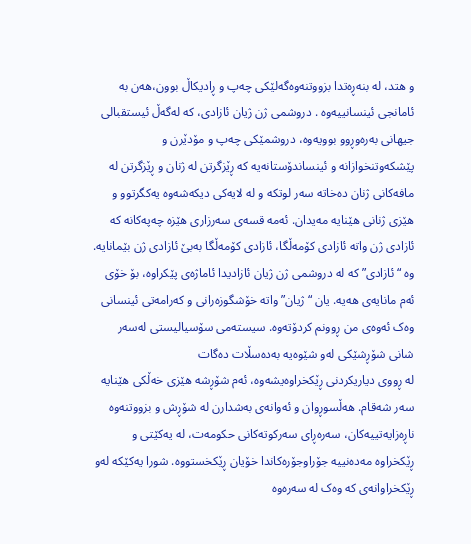و هتد، لە بنەڕەتدا بزووتنەوەگەلێکی چەپ و ڕادیکاڵ بوون،هەن بە ئامانجی ئینسانییەوە . دروشمی ژن ژیان ئازادی، کە لەگەڵ ئیستقبالی جیهانی بەرەوڕوو بوویەوە، دروشمێکی چەپ و مۆدێرن و پێشکەوتنخوازانە و ئینساندۆستانەیە کە ڕێزگرتن لە ژنان و ڕێزگرتن لە مافەکانی ژنان دەخاتە سەر لوتکە و لە لایەکی دیکەشەوە یەکگرتوو و هێزی ژنانی هێنایە مەیدان. ئەمە قسەی سەرزاری هێزە چەپەکانە کە ئازادی ژن واتە ئازادی کۆمەڵگا، ئازادی کۆمەڵگا بەبێ ئازادی ژن بێمانایە. وە “ئازادی” کە لە دروشمی ژن ژیان ئازادیدا ئاماژەی پێکراوە، بۆ خۆی ئەم مانایەی هەیە. یان “ژیان” واتە خۆشگوزەرانی و کەرامەتی ئینسانی وەک ئەوەی من ڕوونم کردۆتەوە. سیستەمی سۆسیالیستی لەسەر شانی شۆڕشێکی لەو شێوەیە بەدەسڵات دەگات
لە ڕووی دیاریکردنی ڕێکخراوەیشەوە، ئەم شۆڕشە هێزی خەڵکی هێنایە سەر شەقام. هەڵسوڕوان و ئەوانەی بەشدارن لە شۆڕش و بزووتنەوە ناڕەزایەتییەکان، سەرەڕای سەرکوتەکانی حکومەت، لە یەکێتی و ڕێکخراوە مەدەنییە جۆراوجۆرەکاندا خۆیان ڕێکخستووە. شورا یەکێکە لەو ڕێکخراوانەی کە وەک لە سەرەوە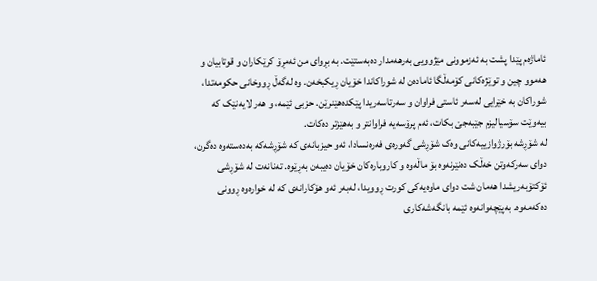ئاماژەم پێدا پشت بە ئەزموونی مێژوویی بەرهەمدار دەبەستێت. بە بڕوای من ئەمڕۆ کرێکاران و قوتابیان و هەموو چین و توێژەکانی کۆمەڵگا ئامادەن لە شوراکاندا خۆیان ڕیکبخەن. وە لەگەڵ ڕووخانی حکومەتدا، شوراکان بە خێرایی لەسەر ئاستی فراوان و سەرتاسەریدا پێکدەهێنرێن. حزبی ئێمە، و هەر لایەنێک کە بیەوێت سۆسیالیزم جێبەجێ بکات، ئەم پرۆسەیە فراوانتر و بەهێزتر دەکات.
لە شۆڕشە بۆرژوازییەکانی وەک شۆڕشی گەورەی فەرەنسادا، ئەو حیزبانەی کە شۆڕشەکە بەدەستەوە دەگرن، دوای سەرکەوتن خەڵک دەنێرنەوە بۆ ماڵەوە و کاروبارەکان خۆیان دەیبەن بەڕێوە. تەنانەت لە شۆڕشی ئۆکتۆبەریشدا هەمان شت دوای ماوەیەکی کورت ڕوویدا، لەبەر ئەو هۆکارانەی کە لە خوارەوە ڕوونی دەکەمەوە. بەپێچەوانەوە ئێمە بانگەشەکاری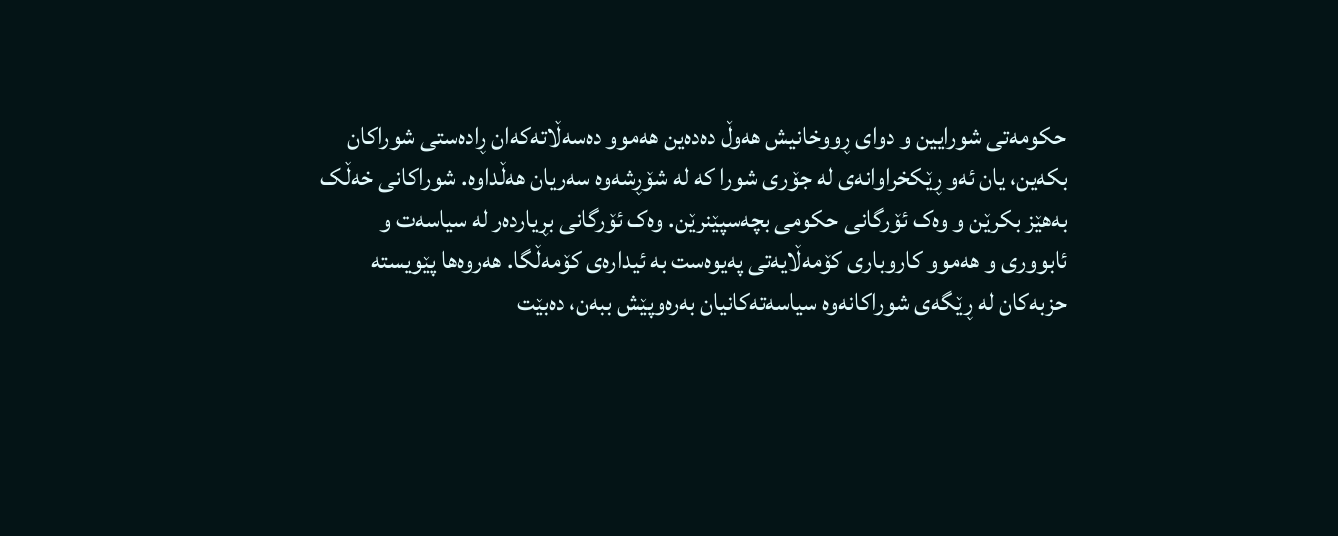حکومەتی شورایین و دوای ڕووخانیش هەوڵ دەدەین هەموو دەسەڵاتەکەان ڕادەستی شوراکان بکەین، یان ئەو ڕێکخراوانەی لە جۆری شورا کە لە شۆڕشەوە سەریان هەڵداوە. شوراکانی خەڵک بەهێز بکرێن و وەک ئۆرگانی حکومی بچەسپێنرێن. وەک ئۆرگانی بڕیاردەر لە سیاسەت و ئابووری و هەموو کاروباری کۆمەڵایەتی پەیوەست بە ئیدارەی کۆمەڵگا. هەروەها پێویستە حزبەکان لە ڕێگەی شوراکانەوە سیاسەتەکانیان بەرەوپێش ببەن، دەبێت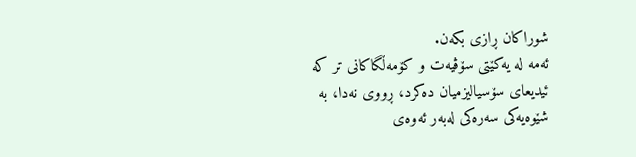شوراکان ڕازی بکەن.
ئەمە لە یەکێتی سۆڤیەت و کۆمەڵگاکانی تر کە ئیدیعای سۆسیالیزمیان دەکرد، ڕووی نەدا، بە شێوەیەکی سەرەکی لەبەر ئەوەی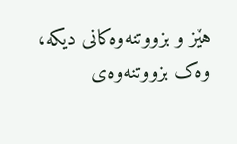هێز و بزووتنەوەکانی دیکە، وەک بزووتنەوەی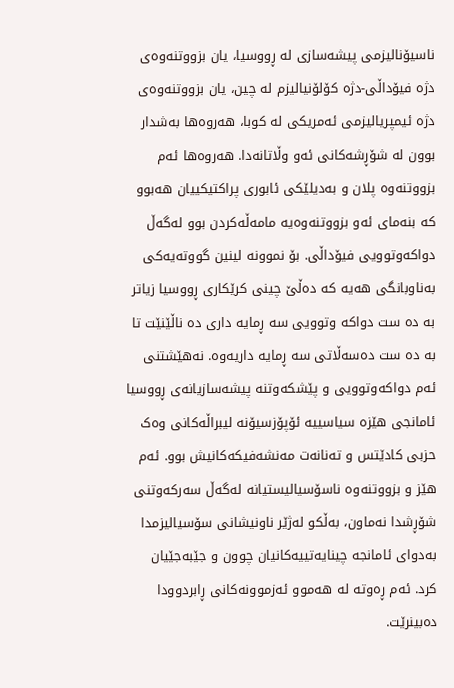ناسیۆنالیزمی پیشەسازی لە ڕووسیا، یان بزووتنەوەی دژە فیۆداڵی-دژە کۆلۆنیالیزم لە چین، یان بزووتنەوەی دژە ئیمپریالیزمی ئەمریکی لە کوبا، هەروەها بەشدار بوون لە شۆڕشەکانی ئەو وڵاتانەدا. هەروەها ئەم بزووتنەوە پلان و بەدیلێکی ئابوری پراکتیکییان هەبوو کە بنەمای ئەو بزووتنەوەیە مامەڵەکردن بوو لەگەڵ دواکەوتوویی فیۆداڵی. بۆ نموونه لینین گووتەیەکی بەناوبانگی هەیە کە دەڵێ چینی کرێکاری ڕووسیا زیاتر به ده ست دواکه وتوویی سه ڕمایه داری ده ناڵێنێت تا به ده ست دەسەڵاتی سه ڕمایه داریەوە. نەهێشتنی ئەم دواکەوتوویی و پێشکەوتنە پیشەسازیانەی ڕووسیا ئامانجی هێزە سیاسییە ئۆپۆزسیۆنە لیبراڵەکانی وەک حزبی کادێتس و تەنانەت مەنشەفیکەکانیش بوو. ئەم هێز و بزووتنەوە ناسۆسیالیستیانە لەگەڵ سەرکەوتنی شۆڕشدا نەماون، بەڵکو لەژێر ناونیشانی سۆسیالیزمدا بەدوای ئامانجە چینایەتییەکانیان چوون و جێبەجێیان کرد. ئەم ڕەوتە لە هەموو ئەزموونەکانی ڕابردوودا دەبینرێت.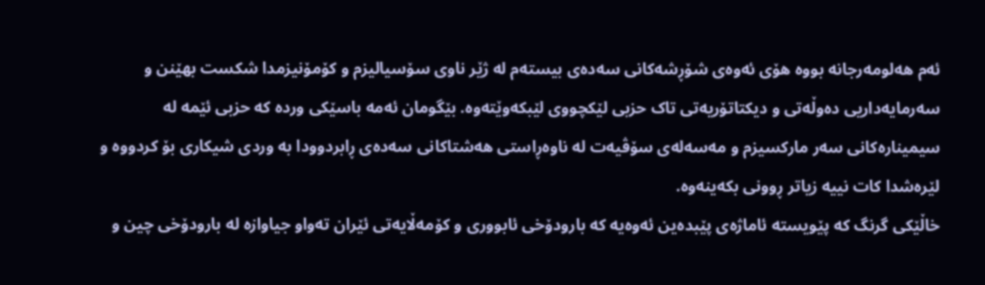ئەم هەلومەرجانە بووە هۆی ئەوەی شۆڕشەکانی سەدەی بیستەم لە ژێر ناوی سۆسیالیزم و کۆمۆنیزمدا شکست بهێنن و سەرمایەداریی دەوڵەتی و دیکتاتۆریەتی تاک حزبی لێکچووی لێبکەوێتەوە. بێگومان ئەمە باسێکی وردە کە حزبی ئێمە لە سیمینارەکانی سەر مارکسیزم و مەسەلەی سۆڤیەت لە ناوەڕاستی هەشتاکانی سەدەی ڕابردوودا بە وردی شیکاری بۆ کردووە و لێرەشدا کات نییە زیاتر ڕوونی بکەینەوە.
خاڵێکی گرنگ کە پێویستە ئاماژەی پێبدەین ئەوەیە کە بارودۆخی ئابووری و کۆمەڵایەتی ئێران تەواو جیاوازە لە بارودۆخی چین و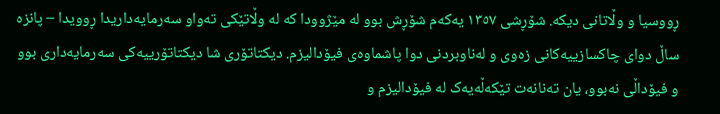ڕووسیا و وڵاتانی دیکە. شۆڕشی ١٣٥٧ یەکەم شۆڕش بوو لە مێژوودا کە لە وڵاتێکی تەواو سەرمایەداریدا ڕوویدا – پانزە ساڵ دوای چاکسازییەکانی زەوی و لەناوبردنی دوا پاشماوەی فیۆدالیزم. دیکتاتۆری شا دیکتاتۆرییەکی سەرمایەداری بوو و فیۆداڵی نەبوو، یان تەنانەت تێکەڵەیەک لە فیۆدالیزم و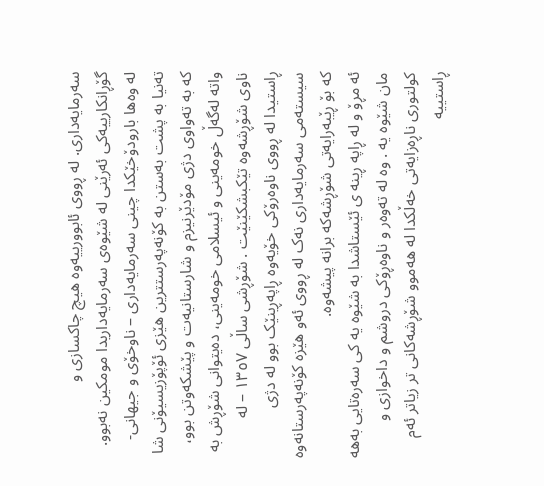سەرمایەداری. لە ڕووی ئابوورییەوە هیچ چاکسازی و گۆڕانکارییەکی ئەرێنی لە شێوەی سەرمایەداریدا مومکین نەبوو. لە وەها بارودۆخێکدا چینی سەرمایەداری – ناوخۆی و جیهانی- تەنیا بە پشت بەستن بە کۆنەپەرستترین هێزی ئۆپۆزیسیۆنی شا کە بە تەواوی دژی مۆدێرنیزم و شارستانیەت و پێشکەوتن بوو، واتە لەگەڵ خومەینی و ئیسلامی خومەینی، دەیتوانی شۆڕش بە ناوی شۆڕشەوە تێکبشکێنێت . شۆڕشی ساڵی ١٣٥٧ – لە ڕاستیدا لە ڕووی ناوەرۆکی خۆیەوە ڕاپەڕینێک بوو لە دژی سیستەمی سەرمایەداری نەک لە ڕووی ئەو هێزە کۆنەپەرستانەوە کە بۆ ڕێبەرایەتی شۆڕشەکە برانە پیشەوە.
ئه مڕۆ و له ڕاپه ڕینه ی ئێستاشدا به شێوه یه کی سەرەتایی بەهه مان شێوه یه . وە لە تەوەر و ناوەڕۆکی دروشم و داخوازی و کولتوری ناڕەزایەتی خەڵکدا لە هەموو شۆڕشەکانی تر زیاتر ئەم ڕاستییە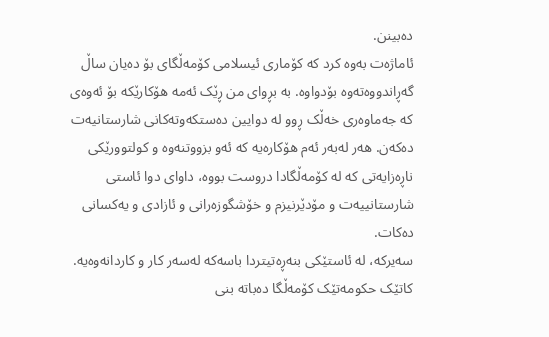دەبینن.
ئاماژەت بەوە کرد کە کۆماری ئیسلامی کۆمەڵگای بۆ دەیان ساڵ گەڕاندووەتەوە بۆدواوە. بە بڕوای من ڕێک ئەمە هۆکارێکە بۆ ئەوەی کە جەماوەری خەڵک ڕوو لە دوایین دەستکەوتەکانی شارستانیەت دەکەن. هەر لەبەر ئەم هۆکارەیە کە ئەو بزووتنەوە و کولتوورێکی ناڕەزایەتی کە لە کۆمەڵگادا دروست بووە، داوای دوا ئاستی شارستانییەت و مۆدێرنیزم و خۆشگوزەرانی و ئازادی و یەکسانی دەکات.
سەیرکە، لە ئاستێکی بنەڕەتیتردا باسەکە لەسەر کار و کاردانەوەیە. کاتێک حکومەتێک کۆمەڵگا دەباتە بنی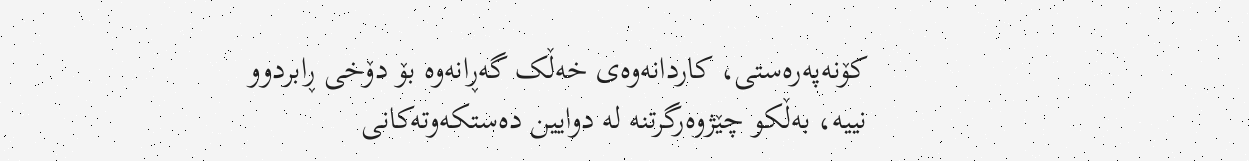کۆنەپەرەستی، کاردانەوەی خەڵک گەڕانەوە بۆ دۆخی ڕابردوو نییە، بەڵکو چێژوەرگرتنە لە دوایین دەستکەوتەکانی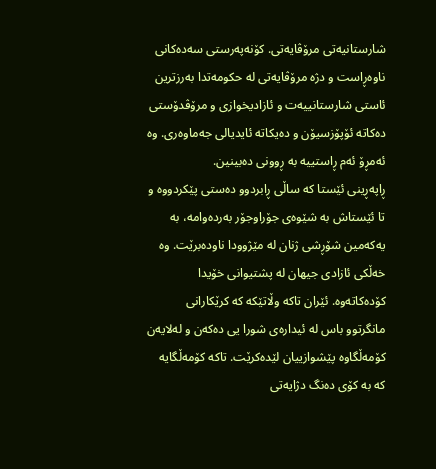شارستانیەتی مرۆڤایەتی. کۆنەپەرستی سەدەکانی ناوەڕاست و دژە مرۆڤایەتی لە حکومەتدا بەرزترین ئاستی شارستانییەت و ئازادیخوازی و مرۆڤدۆستی دەکاتە ئۆپۆزسیۆن و دەیکاتە ئایدیالی جەماوەری. وە ئەمڕۆ ئەم ڕاستییە بە ڕوونی دەبینین.
ڕاپەڕینی ئێستا کە ساڵی ڕابردوو دەستی پێکردووە و تا ئێستاش بە شێوەی جۆراوجۆر بەردەوامە، بە یەکەمین شۆڕشی ژنان لە مێژوودا ناودەبرێت. وە خەڵکی ئازادی جیهان لە پشتیوانی خۆیدا کۆدەکاتەوە. ئێران تاکە وڵاتێکە کە کرێکارانی مانگرتوو باس لە ئیدارەی شورا یی دەکەن و لەلایەن کۆمەڵگاوە پێشوازییان لێدەکرێت. تاکە کۆمەڵگایە کە بە کۆی دەنگ دژایەتی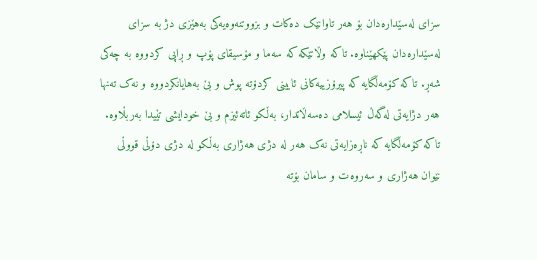سزای لەسێدارەدان بۆ هەر تاوانێک دەکات و بزووتنەوەیەکی بەهێزی دژ بە سزای لەسێدارەدان پێکهێناوە. تاکە وڵاتێکە کە سەما و مۆسیقای پۆپ و ڕاپی کردووە بە چەکی شەڕ. تاکە کۆمەڵگایە کە پیرۆزییەکانی ئایینی کردۆتە پوش و بێ بەهایانکردووە و نەک تەنها هەر دژایەتی لەگەڵ ئیسلامی دەسەڵاتدار، بەڵکو ئاتەئیزم و بێ خودایشی تێیدا بەربڵاوە. تاکە کۆمەڵگایە کە ناڕەزایەتی نەک هەر لە دژی هەژاری بەڵکو لە دژی دۆڵی قووڵی نێوان هەژاری و سەروەت و سامان بۆتە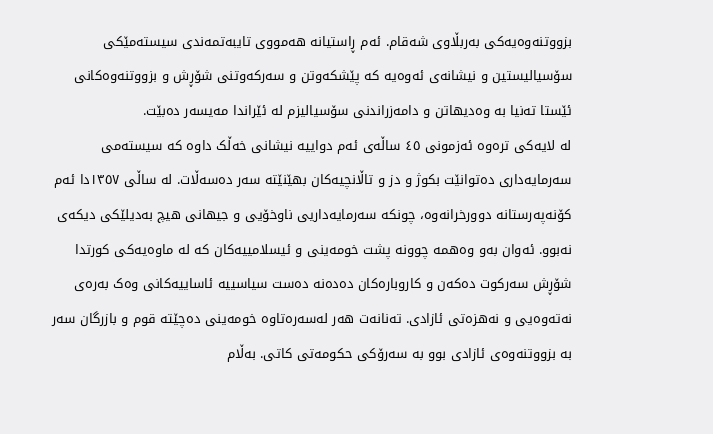بزووتنەوەیەکی بەربڵاوی شەقام. ئەم ڕاستیانە هەمووی تایبەتمەندی سیستەمێکی سۆسیالیستین و نیشانەی ئەوەیە کە پێشکەوتن و سەرکەوتنی شۆڕش و بزووتنەوەکانی ئێستا تەنیا بە وەدیهاتن و دامەزراندنی سۆسیالیزم لە ئێراندا مەیسەر دەبێت.
لە لایەکی ترەوە ئەزمونی ٤٥ ساڵەی ئەم دواییە نیشانی خەڵک داوە کە سیستەمی سەرمایەداری دەتوانێت بکوژ و دز و تاڵانچیەکان بهێنێتە سەر دەسەڵات. لە ساڵی ١٣٥٧دا ئەم کۆنەپەرستانە دوورخرانەوە، چونکە سەرمایەداریی ناوخۆیی و جیهانی هیچ بەدیلێکی دیکەی نەبوو. ئەوان بەو وەهمە چوونە پشت خومەینی و ئیسلامییەکان کە لە ماوەیەکی کورتدا شۆڕش سەرکوت دەکەن و کاروبارەکان دەدەنە دەست سیاسییە ئاساییەکانی وەک بەرەی نەتەوەیی و نەهزەتی ئازادی. تەنانەت هەر لەسەرەتاوە خومەینی دەچێتە قوم و بازرگان سەر بە بزووتنەوەی ئازادی بوو بە سەرۆکی حکومەتی کاتی. بەڵام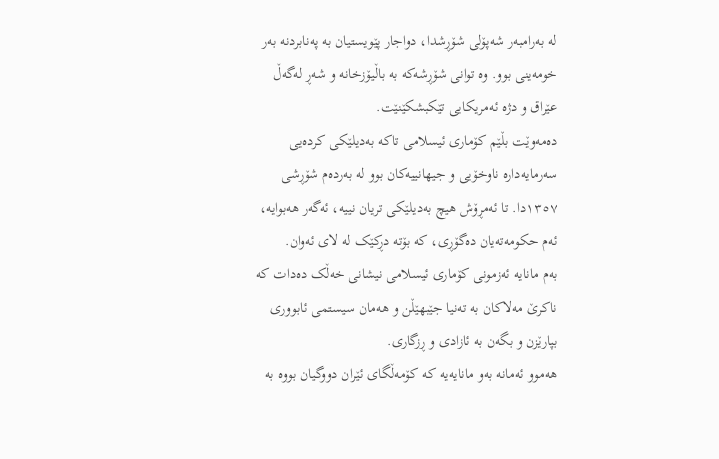لە بەرامبەر شەپۆلی شۆڕشدا، دواجار پێویستیان بە پەنابردنە بەر خومەینی بوو. وە توانی شۆڕشەکە بە باڵیۆزخانە و شەڕ لەگەڵ عێراق و دژە ئەمریکایی تێکبشکێنێت.
دەمەوێت بڵێم کۆماری ئیسلامی تاکە بەدیلێکی کردەیی سەرمایەدارە ناوخۆیی و جیهانییەکان بوو لە بەردەم شۆڕشی ١٣٥٧دا. تا ئەمڕۆش هیچ بەدیلێکی تریان نییە، ئەگەر هەبوایە، ئەم حکومەتەیان دەگۆڕی، کە بۆتە دڕکێک لە لای ئەوان.
بەم مانایە ئەزمونی کۆماری ئیسلامی نیشانی خەڵک دەدات کە ناکرێ مەلاکان بە تەنیا جێبهێڵن و هەمان سیستمی ئابووری بپارێزن و بگەن بە ئازادی و ڕزگاری.
هەموو ئەمانە بەو مانایەیە کە کۆمەڵگای ئێران دووگیان بووە بە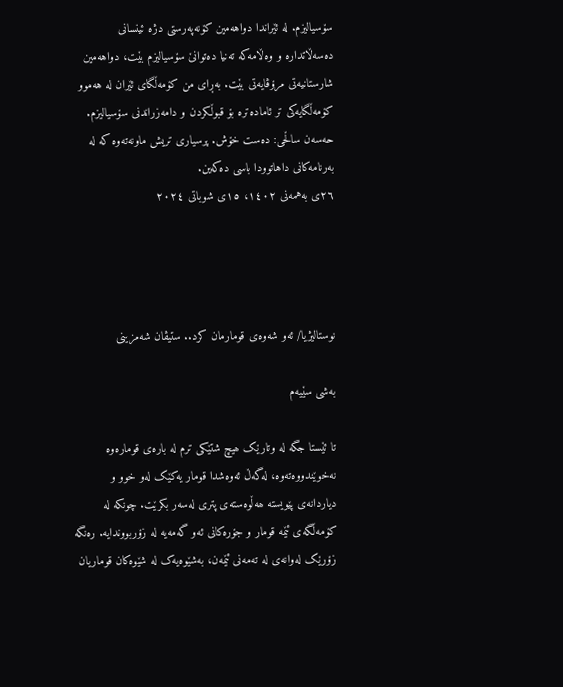سۆسیالیزم. لە ئێراندا دواهەمین کۆنەپەرستی دژە ئینسانی دەسەڵاتدارە و وەڵامەکە تەنیا دەتوانێ سۆسیالیزم بێت، دواهەمین شارستانیەتی مرۆڤایەتی بێت. بەڕای من کۆمەڵگای ئێران لە هەموو کۆمەڵگایەکی تر ئامادەترە بۆ قبوڵکردن و دامەزراندنی سۆسیالیزم.
حەسەن ساڵحی: دەست خۆش. پرسیاری تریش ماونەتەوە کە لە بەرنامەکانی داهاتوودا باسی دەکەین.
٢٦ی بەهمەنی ١٤٠٢، ١٥ی شوباتی ٢٠٢٤




نوستالیژیا/ ئەو شەوەی قومارمان کرد.. ستیڤان شەمزینی

بەشی سێیەم

تا ئێستا جگە لە وتارێک ھیچ شتێکی ترم لە بارەی قومارەوە نەخوێندووەتەوە، لەگەڵ ئەوەشدا قومار یەکێک لەو خوو و دیاردانەی پێویستە ھەڵوەستەی پتری لەسەر بکرێت. چونکە لە کۆمەڵگەی ئێمە قومار و جۆرەکانی ئەو گەمەیە لە زۆربووندایە. رەنگە زۆرێک لەوانەی لە تەمەنی ئێمەن، بەشێوەیەک لە شێوەکان قوماریان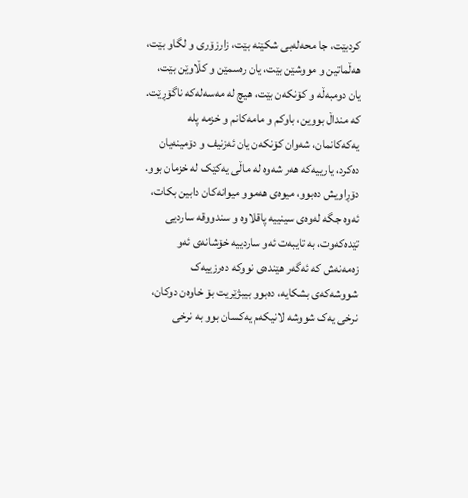کردبێت، جا محەلەبی شکێنە بێت، زارزۆری و لگاو بێت، ھەڵماتین و مووشێن بێت، یان رەسمێن و کڵاوێن بێت، یان دومبەڵە و کۆنکەن بێت، ھیچ لە مەسەلەکە ناگۆڕێت. کە منداڵ بووین، باوکم و مامەکانم و خزمە پلە یەکەکانمان، شەوان کۆنکەن یان ئەزنیف و دۆمینەیان دەکرد، یارییەکە ھەر شەوە لە ماڵی یەکێک لە خزمان بوو. دۆڕاویش دەبوو، میوەی ھەموو میوانەکان دابین بکات، ئەوە جگە لەوەی سینییە پاقلاوە و سندووقە ساردیی تێدەکەوت، بە تایبەت ئەو ساردییە خۆشانەی ئەو زەمەنەش کە ئەگەر ھێندەی نووکە دەرزییەک شووشەکەی بشکایە، دەبوو بیبژێریت بۆ خاوەن دوکان، نرخی یەک شووشە لانیکەم یەکسان بوو بە نرخی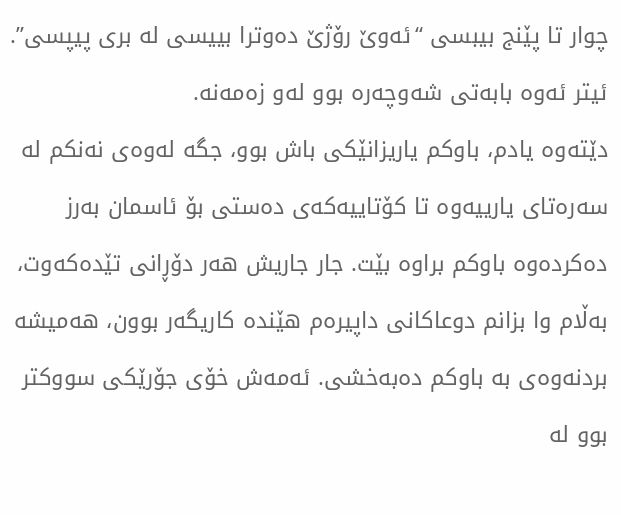چوار تا پێنج بیبسی “ئەوێ رۆژێ دەوترا بییسی لە بری پیپسی”. ئیتر ئەوە بابەتی شەوچەرە بوو لەو زەمەنە.
دێتەوە یادم، باوکم یاریزانێکی باش بوو، جگە لەوەی نەنکم لە سەرەتای یارییەوە تا کۆتاییەکەی دەستی بۆ ئاسمان بەرز دەکردەوە باوکم براوە بێت. جار جاریش ھەر دۆڕانی تێدەکەوت، بەڵام وا بزانم دوعاکانی داپیرەم ھێندە کاریگەر بوون، ھەمیشە بردنەوەی بە باوکم دەبەخشی. ئەمەش خۆی جۆرێکی سووکتر بوو لە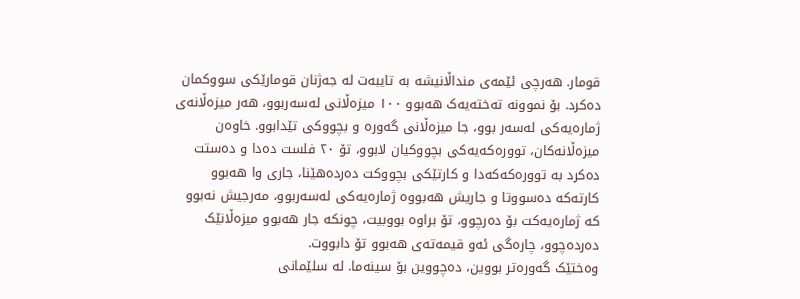قومار. ھەرچی ئێمەی منداڵانیشە بە تایبەت لە جەژنان قومارێکی سووکمان دەکرد. بۆ نموونە تەختەیەک ھەبوو ١٠٠ میزەڵانی لەسەربوو، ھەر میزەڵانەی ژمارەیەکی لەسەر بوو، جا میزەڵانی گەورە و بچووکی تێدابوو. خاوەن میزەڵانەکان، توورەکەیەکی بچووکیان لابوو، تۆ ٢٠ فلست دەدا و دەستت دەکرد بە توورەکەکەدا و کارتێکی بچووکت دەردەھێنا، جاری وا ھەبوو کارتەکە دەسووتا و جاریش ھەبووە ژمارەیەکی لەسەربوو، مەرجیش نەبوو کە ژمارەیەکت بۆ دەرچوو، تۆ براوە بووبیت، چونکە جار ھەبوو میزەڵانێک دەردەچوو، چارەگی ئەو قیمەتەی ھەبوو تۆ دابووت.
وەختێک گەورەتر بووین، دەچووین بۆ سینەما. لە سلێمانی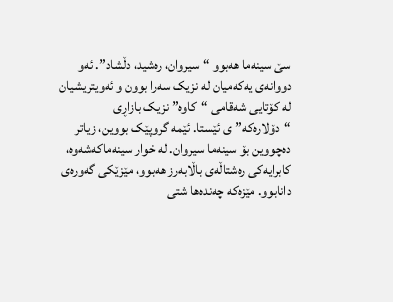سێ سینەما ھەبوو “سیروان، رەشید، دڵشاد”. ئەو دووانەی یەکەمیان لە نزیک سەرا بوون و ئەویتریشیان لە کۆتایی شەقامی “کاوە” نزیک بازاڕی “دۆلارەکە”ی ئێستا. ئێمە گروپێک بووین، زیاتر دەچووین بۆ سینەما سیروان. لە خوار سینەماکەشەوە، کابرایەکی رەشتاڵەی باڵابەرز ھەبوو، مێزێکی گەورەی دانابوو. مێزەکە چەندەھا شتی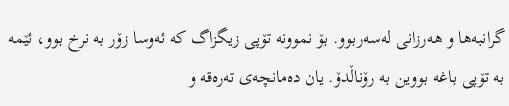گرانبەھا و ھەرزانی لەسەربوو. بۆ نموونە تۆپی زیگزاگ کە ئەوسا زۆر بە نرخ بوو، ئێمە بە تۆپی باغە بووین بە رۆناڵدۆ. یان دەمانچەی تەرەقە و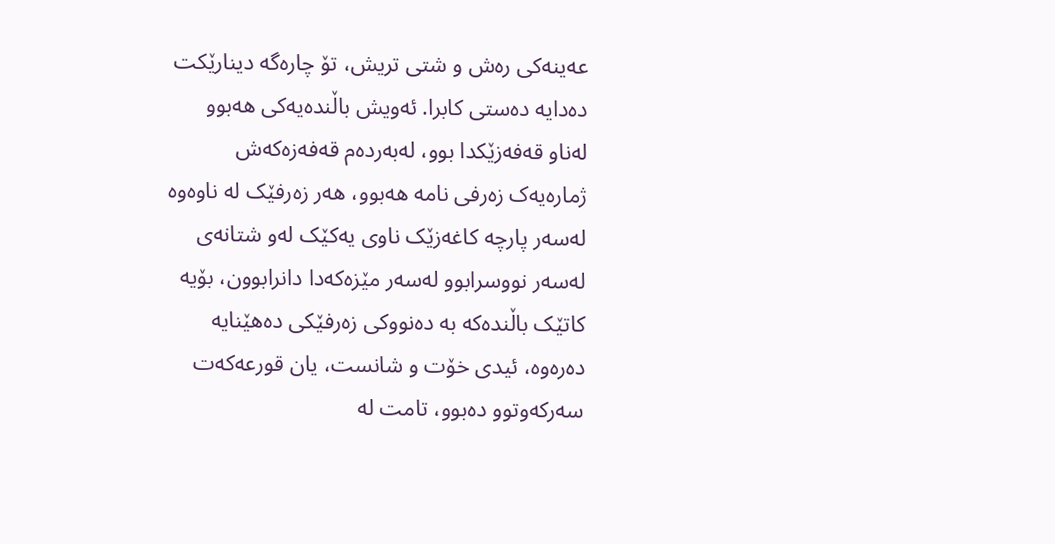عەینەکی رەش و شتی تریش، تۆ چارەگە دینارێکت دەدایە دەستی کابرا. ئەویش باڵندەیەکی ھەبوو لەناو قەفەزێکدا بوو، لەبەردەم قەفەزەکەش ژمارەیەک زەرفی نامە ھەبوو، ھەر زەرفێک لە ناوەوە لەسەر پارچە کاغەزێک ناوی یەکێک لەو شتانەی لەسەر نووسرابوو لەسەر مێزەکەدا دانرابوون، بۆیە کاتێک باڵندەکە بە دەنووکی زەرفێکی دەھێنایە دەرەوە، ئیدی خۆت و شانست، یان قورعەکەت سەرکەوتوو دەبوو، تامت لە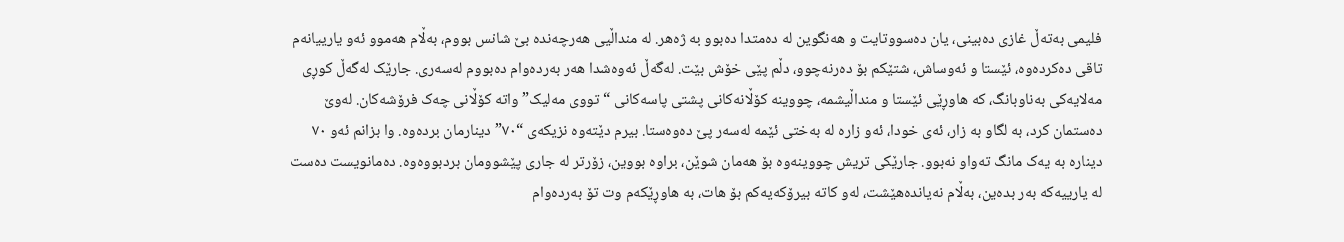فلیمی بەتەڵ غازی دەبینی، یان دەسووتایت و ھەنگوین لە دەمتدا دەبوو بە ژەھر. لە منداڵیی ھەرچەندە بێ شانس بووم، بەڵام ھەموو ئەو یارییانەم تاقی دەکردەوە، ئێستا و ئەوساش، شتێکم بۆ دەرنەچوو، دڵم پێی خۆش بێت. لەگەڵ ئەوەشدا ھەر بەردەوام دەبووم لەسەری. جارێک لەگەڵ کوڕی مەلایەکی بەناوبانگ، کە ھاوڕێی ئێستا و منداڵیشمە، چووینە کۆڵانەکانی پشتی پاسەکانی “تووی مەلیک” واتە کۆڵانی چەک فرۆشەکان. لەوێ دەستمان کرد، بە لگاو بە زار، ئەی خودا، ئەو زارە لە بەختی ئێمە لەسەر پێ دەوەستا. بیرم دێتەوە نزیکەی “٧٠” دینارمان بردەوە. وا بزانم ئەو ٧٠ دینارە بە یەک مانگ تەواو نەبوو. جارێکی تریش چووینەوە بۆ ھەمان شوێن، براوە بووین، زۆرتر لە جاری پێشوومان بردبووەوە. دەمانویست دەست لە یارییەکە بەر بدەین، بەڵام نەیاندەھێشت، لەو کاتە بیرۆکەیەکم بۆ ھات، بە ھاوڕێکەم وت تۆ بەردەوام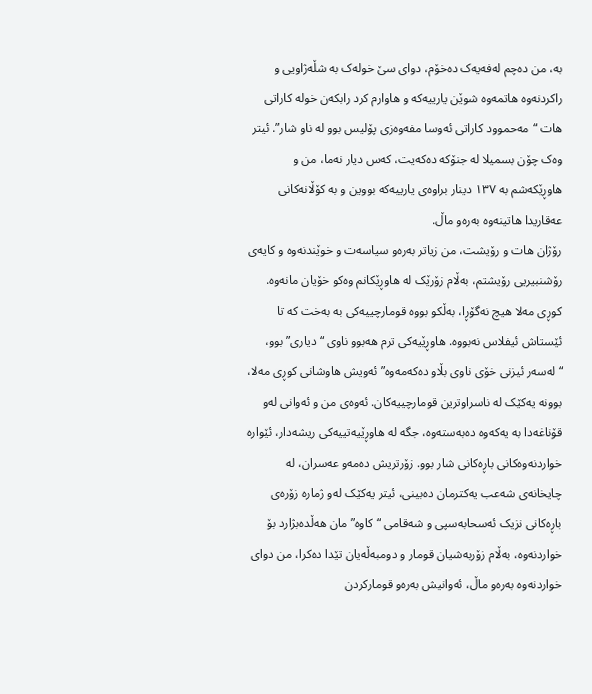بە، من دەچم لەفەیەک دەخۆم، دوای سێ خولەک بە شڵەژاویی و راکردنەوە ھاتمەوە شوێن یارییەکە و ھاوارم کرد رابکەن خولە کاراتی ھات “مەحموود کاراتی ئەوسا مفەوەزی پۆلیس بوو لە ناو شار”. ئیتر وەک چۆن بسمیلا لە جنۆکە دەکەیت، کەس دیار نەما، من و ھاوڕێکەشم بە ١٣٧ دینار براوەی یارییەکە بووین و بە کۆڵانەکانی عەقاریدا ھاتینەوە بەرەو ماڵ.
رۆژان ھات و رۆیشت، من زیاتر بەرەو سیاسەت و خوێندنەوە و کایەی رۆشنبیریی رۆیشتم، بەڵام زۆرێک لە ھاوڕێکانم وەکو خۆیان مانەوە. کوڕی مەلا ھیچ نەگۆڕا، بەڵکو بووە قومارچییەکی بە بەخت کە تا ئێستاش ئیفلاس نەبووە. ھاوڕێیەکی ترم ھەبوو ناوی “دیاری” بوو، “لەسەر ئیزنی خۆی ناوی بڵاو دەکەمەوە” ئەویش ھاوشانی کوڕی مەلا، بوونە یەکێک لە ناسراوترین قومارچییەکان. ئەوەی من و ئەوانی لەو قۆناغەدا بە یەکەوە دەبەستەوە، جگە لە ھاوڕێیەتییەکی ریشەدار، ئێوارە خواردنەوەکانی باڕەکانی شار بوو. زۆرتریش دەمەو عەسران، لە چایخانەی شەعب یەکترمان دەبینی، ئیتر یەکێک لەو ژمارە زۆرەی باڕەکانی نزیک ئەسحابەسپی و شەقامی “کاوە”مان ھەڵدەبژارد بۆ خواردنەوە، بەڵام زۆربەشیان قومار و دومبەڵەیان تێدا دەکرا، من دوای خواردنەوە بەرەو ماڵ، ئەوانیش بەرەو قومارکردن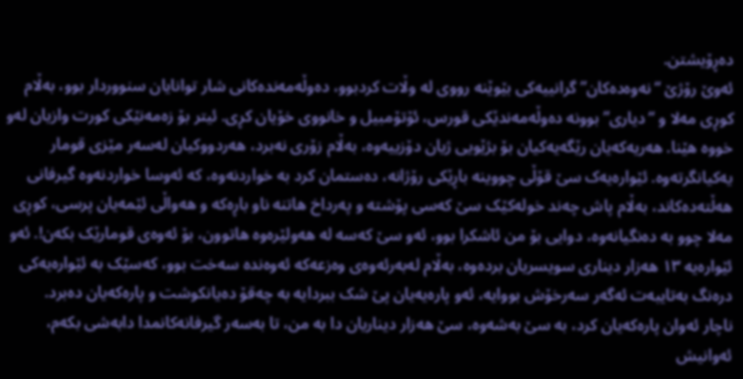دەڕۆیشتن.
ئەوێ رۆژێ “نەوەدەکان” گرانییەکی بێوێنە رووی لە وڵات کردبوو، دەوڵەمەندەکانی شار توانایان سنووردار بوو، بەڵام کوڕی مەلا و “دیاری” بوونە دەوڵەمەندێکی قورس، ئۆتۆمبیل و خانووی خۆیان کڕی. ئیتر بۆ زەمەنێکی کورت وازیان لەو خووە ھێنا. ھەریەکەیان رێگەیەکیان بۆ بژێویی ژیان دۆزییەوە، بەڵام زۆری نەبرد، ھەردووکیان لەسەر مێزی قومار یەکیانگرتەوە. ئێوارەیەک سێ قۆڵی چووینە باڕێکی رۆژانە، دەستمان کرد بە خواردنەوە، کە ئەوسا خواردنەوە گیرفانی ھەڵتەدەکاند، بەڵام پاش چەند خولەکێک سێ کەسی پۆشتە و پەرداخ ھاتنە ناو باڕەکە و ھەواڵی ئێمەیان پرسی، کوڕی مەلا چوو بە دەنگیانەوە، دوایی بۆ من ئاشکرا بوو، ئەو سێ کەسە لە ھەولێرەوە ھاتوون، بۆ ئەوەی قومارێک بکەن!. ئەو ئێوارەیە ١٣ ھەزار دیناری سویسریان بردەوە، بەڵام لەبەرئەوەی وەزعەکە ئەوەندە سەخت بوو، کەسێک بە ئێوارەیەکی درەنگ بەتایبەت ئەگەر سەرخۆش بووایە، ئەو پارەیەیان پێ شک ببردایە بە چەقۆ دەیانکوشت و پارەکەیان دەبرد.
ناچار ئەوان پارەکەیان کرد، بە سێ بەشەوە، سێ ھەزار دیناریان دا بە من، تا بەسەر گیرفانەکانمدا دابەشی بکەم، ئەوانیش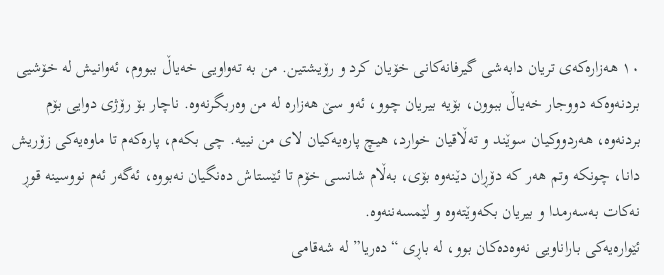١٠ ھەزارەکەی تریان دابەشی گیرفانەکانی خۆیان کرد و رۆیشتین. من بە تەواویی خەیاڵ ببووم، ئەوانیش لە خۆشیی بردنەوەکە دووجار خەیاڵ ببوون، بۆیە بیریان چوو، ئەو سێ ھەزارە لە من وەربگرنەوە. ناچار بۆ رۆژی دوایی بۆم بردنەوە، ھەردووکیان سوێند و تەڵاقیان خوارد، ھیچ پارەیەکیان لای من نییە. چی بکەم، پارەکەم تا ماوەیەکی زۆریش دانا، چونکە وتم ھەر کە دۆڕان دێنەوە بۆی، بەڵام شانسی خۆم تا ئێستاش دەنگیان نەبووە، ئەگەر ئەم نووسینە قوڕ نەکات بەسەرمدا و بیریان بکەوێتەوە و لێمسەننەوە.
ئێوارەیەکی باراناویی نەوەدەکان بوو، لە باڕی “دەریا” لە شەقامی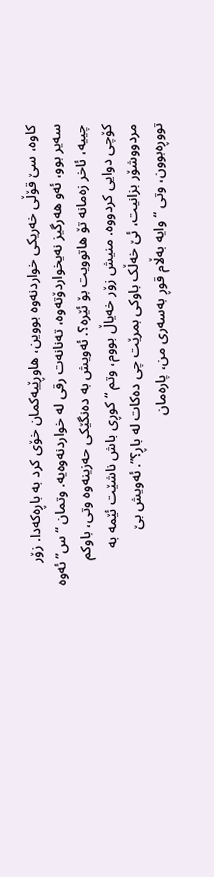کاوە، سێ قۆڵی خەریکی خواردنەوە بووین، ھاوڕێیەکمان خۆی کرد بە باڕەکەدا. زۆر سەیر بوو، ئەو ھەرگیز نەیخواردۆتەوە، تەنانەت رقی لە خواردنەوەیە. وتمان “س” ئەوە چییە، ئاخر زەمانە تۆ ھاتوویت بۆ ئێرە؟. ئەویش بە دەنگێکی حەزینەوە وتی، باوکم کۆچی دوایی کردووە. منیش زۆر خەیاڵ بووم، وتم “کوڕی باش ناشێت ئێمە بە مردووشۆر بزانیت، ئێ خەڵک باوکی بمرێت چی دەکات لە باڕ؟”. ئەویش بێ تووڕەبوون، وتی “وایە بەڵام قوڕ بەسەری من، پارەمان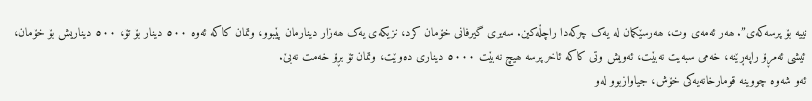نییە بۆ پرسەکەی”. ھەر ئەمەی وت، ھەرسێکمان لە یەک چرکەدا راچڵەکین. سەیری گیرفانی خۆمان کرد، نزیکەی یەک ھەزار دینارمان پێبوو، وتمان کاکە ئەوە ٥٠٠ دینار بۆ تۆ، ٥٠٠ دیناریش بۆ خۆمان، ئیشی ئەمڕۆ راپەڕێنە، خەمی سبەیت نەبێت، ئەویش وتی کاکە ئاخر پرسە ھیچ نەبێت ٥٠٠٠ دیناری دەوێت، وتمان تۆ بڕۆ خەمت نەبێ.
ئەو شەوە چووینە قومارخانەیەکی خۆش، جیاوازبوو لەو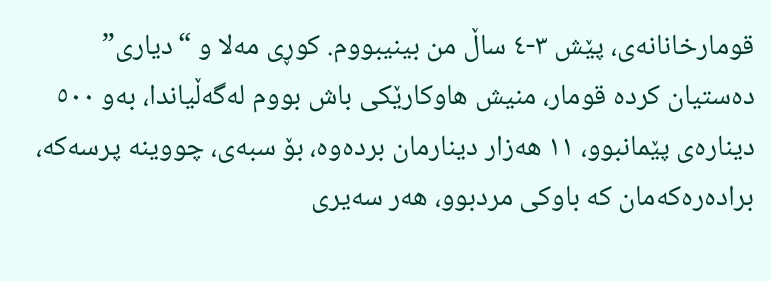قومارخانانەی، پێش ٣-٤ ساڵ من بینیبووم. کوڕی مەلا و “دیاری” دەستیان کردە قومار، منیش ھاوکارێکی باش بووم لەگەڵیاندا، بەو ٥٠٠ دینارەی پێمانبوو، ١١ ھەزار دینارمان بردەوە، بۆ سبەی، چووینە پرسەکە، برادەرەکەمان کە باوکی مردبوو، ھەر سەیری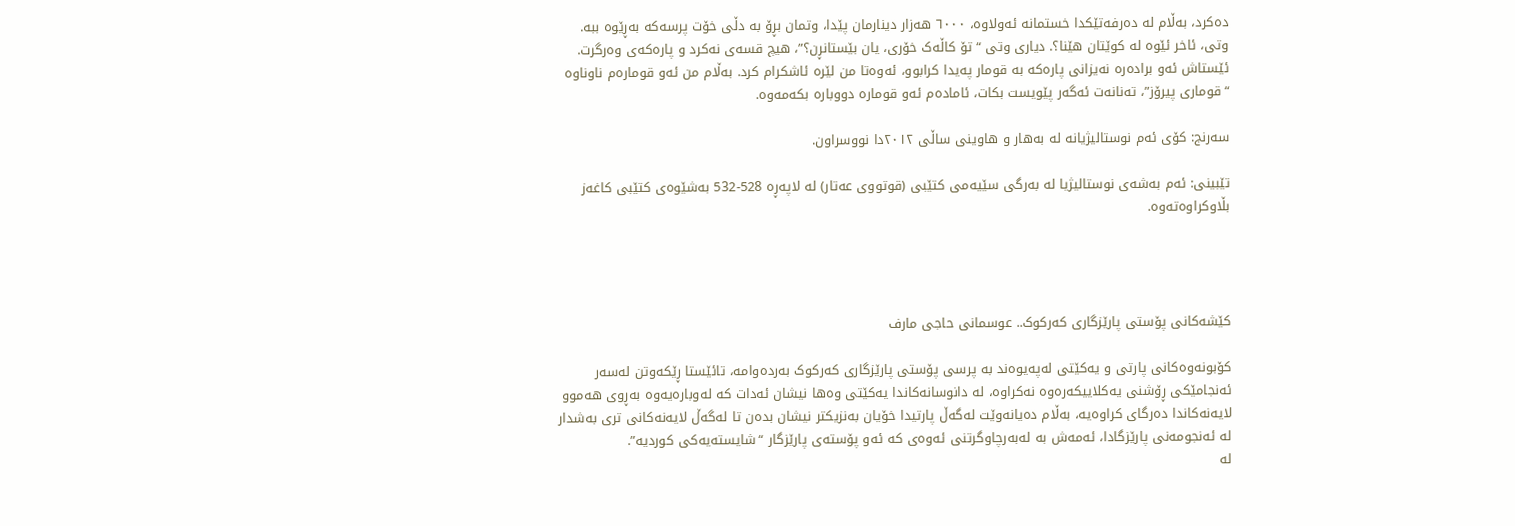دەکرد، بەڵام لە دەرفەتێکدا خستمانە ئەولاوە، ٦٠٠٠ ھەزار دینارمان پێدا، وتمان بڕۆ بە دڵی خۆت پرسەکە بەڕێوە ببە. وتی، ئاخر ئێوە لە کوێتان ھێنا؟. دیاری وتی “تۆ کاڵەک خۆری، یان بێستانڕن؟”، ھیچ قسەی نەکرد و پارەکەی وەرگرت. ئێستاش ئەو برادەرە نەیزانی پارەکە بە قومار پەیدا کرابوو، ئەوەتا من لێرە ئاشکرام کرد. بەڵام من ئەو قومارەم ناوناوە “قوماری پیرۆز”، تەنانەت ئەگەر پێویست بکات، ئامادەم ئەو قومارە دووبارە بکەمەوە.

سەرنج: کۆی ئەم نوستالیژیانە لە بەھار و ھاوینی ساڵی ٢٠١٢دا نووسراون.

تێبینی: ئەم بەشەی نوستالیژیا له بەرگی سێیەمی کتێبی (قوتووی عەتار) لە لاپەڕە 528-532 بەشێوەی کتێبی کاغەز بڵاوکراوەتەوە.




کێشەکانی پۆستی پارێزگاری کەرکوک.. عوسمانی حاجی مارف

کۆبونەوەکانی پارتی و یەکێتی لەپەیوەند بە پرسی پۆستی پارێزگاری کەرکوک بەردەوامە، تائێستا ڕێکەوتن لەسەر ئەنجامێکی ڕۆشنی یەکلاییکەرەوە نەکراوە، لە دانوسانەکاندا یەکێتی وەها نیشان ئەدات کە لەوبارەیەوە بەڕوی هەموو لایەنەکاندا دەرگای کراوەیە، بەڵام دەیانەوێت لەگەڵ پارتیدا خۆیان بەنزیکتر نیشان بدەن تا لەگەڵ لایەنەکانی تری بەشدار لە ئەنجومەنی پارێزگادا، ئەمەش بە لەبەرچاوگرتنی ئەوەی کە ئەو پۆستەی پارێزگار “شایستەیەکی کوردیە”.
لە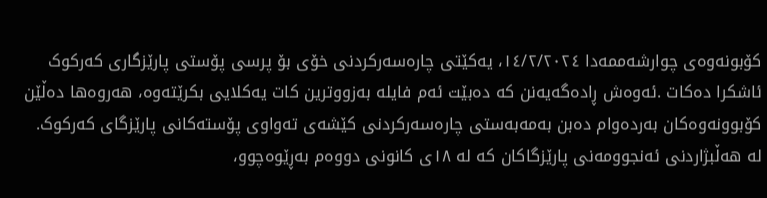کۆبونەوەی چوارشەممەدا ١٤/٢/٢٠٢٤، یەکێتی چارەسەرکردنی خۆی بۆ پرسی پۆستی پارێزگاری کەرکوک ئاشکرا دەکات .ئەوەش ڕادەگەیەنن کە دەبێت ئەم فایلە بەزووترین کات یەکلایی بکرێتەوە، هەروەها دەڵێن کۆبوونەوەکان بەردەوام دەبن بەمەبەستی چارەسەرکردنی کێشەی تەواوی پۆستەکانی پارێزگای کەرکوک.
لە هەڵبژاردنی ئەنجوومەنی پارێزگاکان کە لە ١٨ی کانونی دووەم بەڕێوەچوو،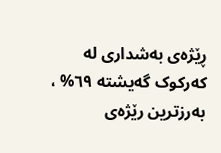ڕێژەی بەشداری لە کەرکوک گەیشتە ٦٩% ، بەرزترین رێژەی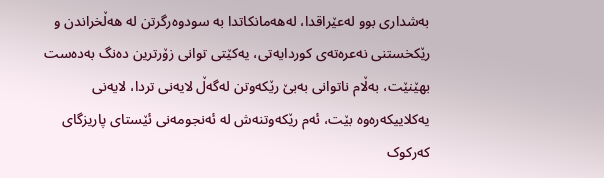بەشداری بوو لەعێراقدا، لەهەمانکاتدا بە سودوەرگرتن لە هەڵخراندن و رێکخستنی نەعرەتەی کوردایەتی، یەکێتی توانی زۆرترین دەنگ بەدەست بهێنێت، بەڵام ناتوانی بەبێ رێکەوتن لەگەڵ لایەنی تردا، لایەنی یەکلاییکەرەوە بێت، ئەم رێکەوتنەش لە ئەنجومەنی ئێستای پاریزگای کەرکوک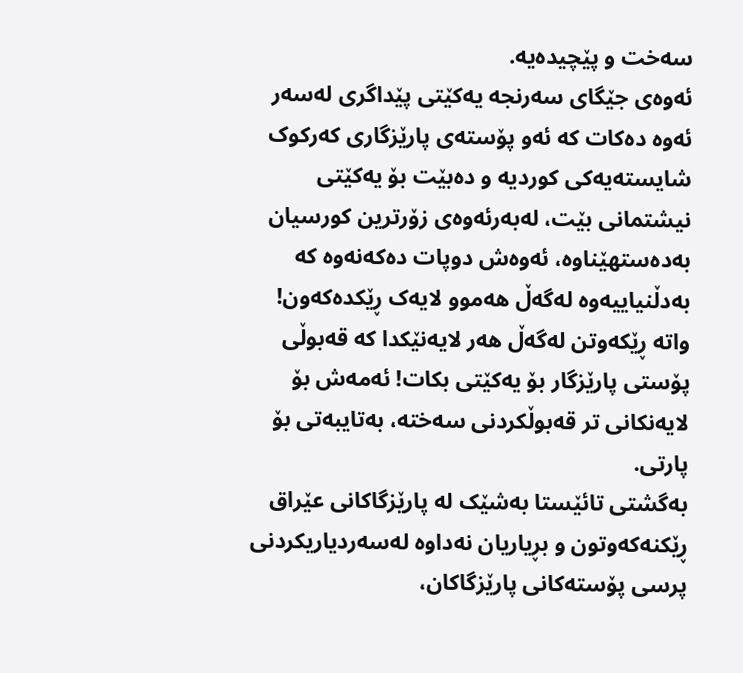سەخت و پێچیدەیە.
ئەوەی جێگای سەرنجە یەکێتی پێداگری لەسەر ئەوە دەکات کە ئەو پۆستەی پارێزگاری کەرکوک شایستەیەکی کوردیە و دەبێت بۆ یەکێتی نیشتمانی بێت، لەبەرئەوەی زۆرترین کورسیان بەدەستهێناوە، ئەوەش دوپات دەکەنەوە کە بەدڵنیاییەوە لەگەڵ هەموو لایەک ڕێکدەکەون! واتە ڕێکەوتن لەگەڵ هەر لایەنێکدا کە قەبوڵی پۆستی پارێزگار بۆ یەکێتی بکات! ئەمەش بۆ لایەنکانی تر قەبوڵکردنی سەختە، بەتایبەتی بۆ پارتی.
بەگشتی تائێستا بەشێک لە پارێزگاکانی عێراق ڕێکنەکەوتون و بڕیاریان نەداوە لەسەردیاریکردنی پرسی پۆستەکانی پارێزگاکان،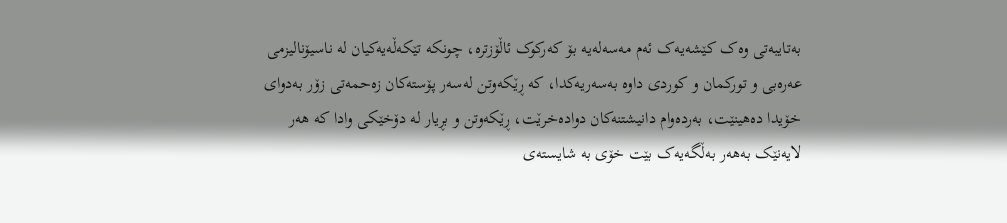بەتایبەتی وەک کێشەیەک ئەم مەسەلەیە بۆ کەرکوک ئاڵۆزترە، چونکە تێکەڵەیەکیان لە ناسیۆنالیزمی عەرەبی و تورکمان و کوردی داوە بەسەریەکدا، کە ڕێکەوتن لەسەر پۆستەکان زەحمەتی زۆر بەدوای خۆیدا دەهینێت، بەردەوام دانیشتنەکان دوادەخرێت، ڕێکەوتن و بڕیار لە دۆخێکی وادا کە هەر لایەنێک بەهەر بەڵگەیەک بێت خۆی بە شایستەی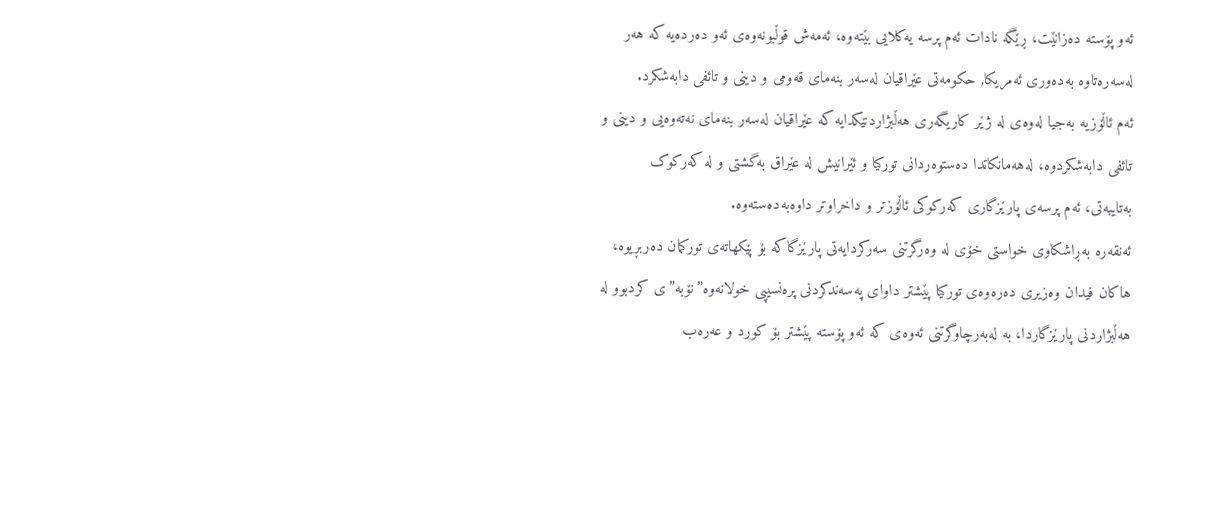ئەو پۆستە دەزانێت، ڕێگە نادات ئەم پرسە یەکلایی بێتەوە، ئەمەش قوڵبونەوەی ئەو دەردەیە کە هەر لەسەرەتاوە بەدەوری ئەمریکا, حکومەتی عێراقیان لەسەر بنەمای قەومی و دینی و تائفی دابەشکرد.
ئەم ئاڵۆزیە بەجیا لەوەی لە ژێر کاریگەری هەڵبژاردنێکدایە کە عێراقیان لەسەر بنەمای نەتەوەیی و دینی و تائفی دابەشکردوە، لەهەمانکاتدا دەستوەردانی تورکیا و ئێرانیش لە عێراق بەگشتی و لە کەرکوک بەتایبەتی، ئەم پرسەی پارێزگاری کەرکوکی ئاڵۆزتر و داخراوتر داوەبەدەستەوە.
ئەنقەرە بەڕاشکاوی خواستی خۆی لە وەرگرتنی سەرکردایەتی پارێزگاکە بۆ پێکهاتەی تورکمان دەربڕیوە، هاکان فیدان وەزیری دەرەوەی تورکیا پێشتر داوای پەسەندکردنی پرەنسیپی خولانەوە”نۆبە”ی کردبوو لە هەڵبژاردنی پارێزگاردا، بە لەبەرچاوگرتنی ئەوەی کە ئەو پۆستە پێشتر بۆ کورد و عەرەب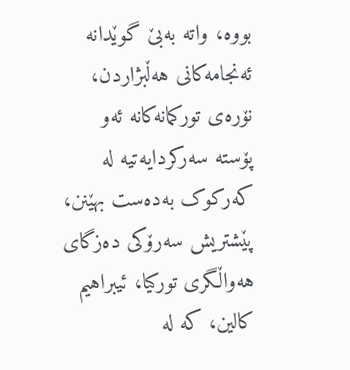بووە، واتە بەبێ گوێدانە ئەنجامەکانی هەڵبژاردن، نۆرەی تورکمانەکانە ئەو پۆستە سەرکردایەتیە لە کەرکوک بەدەست بهێنن، پێشتریش سەرۆکی دەزگای هەواڵگری تورکیا، ئیبراهیم کالین، کە لە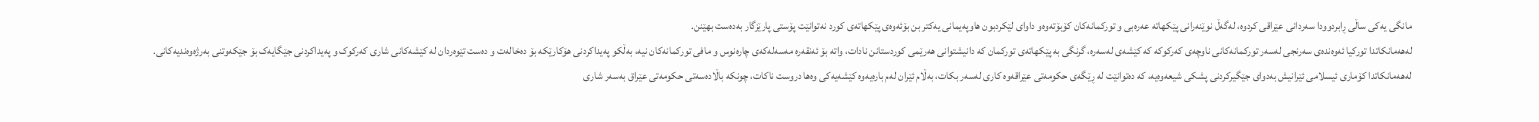مانگی یەکی ساڵی ڕابردوودا سەردانی عێراقی کردوە، لەگەڵ نوێنەرانی پێکهاتە عەرەبی و تورکمانەکان کۆبۆتەوەو داوای لێکردبون هاوپەیمانی یەکتر بن بۆئەوەی پێکهاتەی کورد نەتوانێت پۆستی پارێزگار بەدەست بهێنن.
لەهەمانکاتدا تورکیا ئەوەندەی سەرنجی لەسەر تورکمانەکانی ناوچەی کەرکوکە کە کێشەی لەسەرە، گرنگی بە پێکهاتەی تورکمان کە دانیشتوانی هەرێمی کوردستانن نادات، واتە بۆ ئەنقەرە مەسەلەکەی چارەنوس و مافی تورکمانەکان نیە، بەڵکو پەیداکردنی هۆکارێکە بۆ دەخالەت و دەست تێوەردان لە کێشەکانی شاری کەرکوک و پەیداکردنی جێگایەک بۆ جێکەوتنی بەرژەوەندیەکانی.
لەهەمانکاتدا کۆماری ئیسلامی ئێرانیش بەدوای جێگیرکردنی پشکی شیعەوەیە، کە دەتوانێت لە ڕێگەی حکومەتی عێراقەوە کاری لەسەر بکات، بەڵام ئێران لەم بارەیەوە کێشەیەکی وەها دروست ناکات، چونکە باڵادەسەتی حکومەتی عێراق بەسەر شاری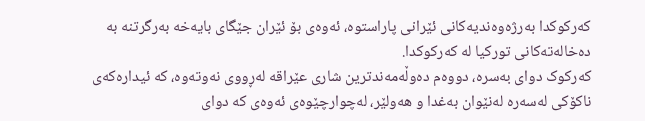کەرکوکدا بەرژەوەندیەکانی ئێرانی پاراستوە، ئەوەی بۆ ئێران جێگای بایەخە بەرگرتنە بە دەخالەتەکانی تورکیا لە کەرکوکدا.
کەرکوک دوای بەسرە، دووەم دەوڵەمەندترین شاری عێراقە لەڕووی نەوتەوە، کە ئیدارەکەی ناکۆکی لەسەرە لەنێوان بەغدا و هەولێر، لەچوارچێوەی ئەوەی کە دوای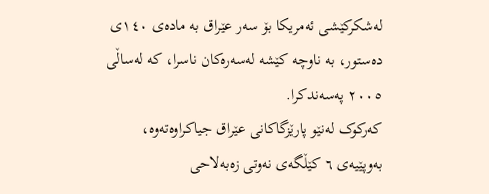لەشکرکێشی ئەمریکا بۆ سەر عێراق بە مادەی ١٤٠ی دەستور، بە ناوچە کێشە لەسەرەکان ناسرا، کە لەساڵی ٢٠٠٥ پەسەندکرا.
کەرکوک لەنێو پارێزگاکانی عێراق جیاکراوەتەوە، بەوپێیەی ٦ کێڵگەی نەوتی زەبەلاحی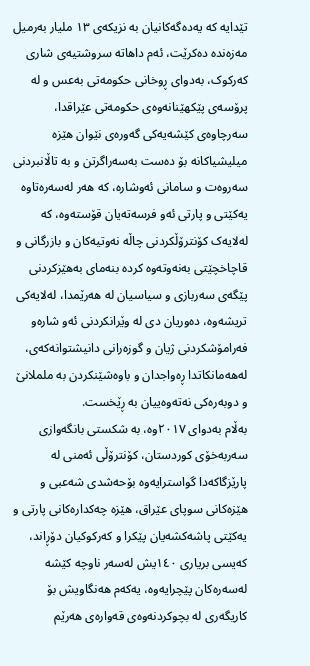تێدایە کە یەدەگەکانیان بە نزیکەی ١٣ ملیار بەرمیل مەزەندە دەکرێت، ئەم داهاتە سروشتیەی شاری کەرکوک، بەدوای ڕوخانی حکومەتی بەعس و لە پرۆسەی پێکهێنانەوەی حکومەتی عێراقدا، سەرچاوەی کێشەیەکی گەورەی نێوان هێزە میلیشیاکانە بۆ دەست بەسەراگرتن و بە تاڵانبردنی سەروەت و سامانی ئەوشارە، کە هەر لەسەرەتاوە یەکێتی و پارتی ئەو فرسەتەیان قۆستەوە، کە لەلایەک کۆنترۆڵکردنی چاڵە نەوتیەکان و بازرگانی و قاچاخچێتی بەنەوتەوە کردە بنەمای بەهێزکردنی پێگەی سەربازی و سیاسیان لە هەرێمدا، لەلایەکی تریشەوە، دەوریان دی لە وێرانکردنی ئەو شارەو فەرامۆشکردنی ژیان و گوزەرانی دانیشتوانەکەی، لەهەمانکاتدا ڕەواجدان و باوەشێنکردن بە ململانێ و دوبەرەکی نەتەوەییان بە ڕێخست.
بەڵام بەدوای ٢٠١٧وە، بە شكستی بانگەوازی سەربەخۆی کوردستان، کۆنترۆڵی ئەمنی لە پارێزگاکەدا گواسترایەوە بۆحەشدی شەعبی و هێزەکانی سوپای عێراق، هێزە چەکدارەکانی پارتی و یەکێتی پاشەکشەیان پێکرا و کەرکوکیان دۆڕاند، کەیسی بریاری ١٤٠یش لەسەر ناوچە کێشە لەسەرەکان پێچرایەوە، یەکەم هەنگاویش بۆ کاریگەری لە بچوکردنەوەی قەوارەی هەرێم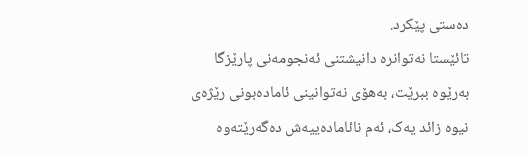دەستی پێکرد.
تائێستا نەتوانرە دانیشتنی ئەنجومەنی پارێزگا بەرێوە ببرێت، بەهۆی نەتوانینی ئامادەبونی رێژەی نیوە زائد یەک، ئەم نائامادەییەش دەگەرێتەوە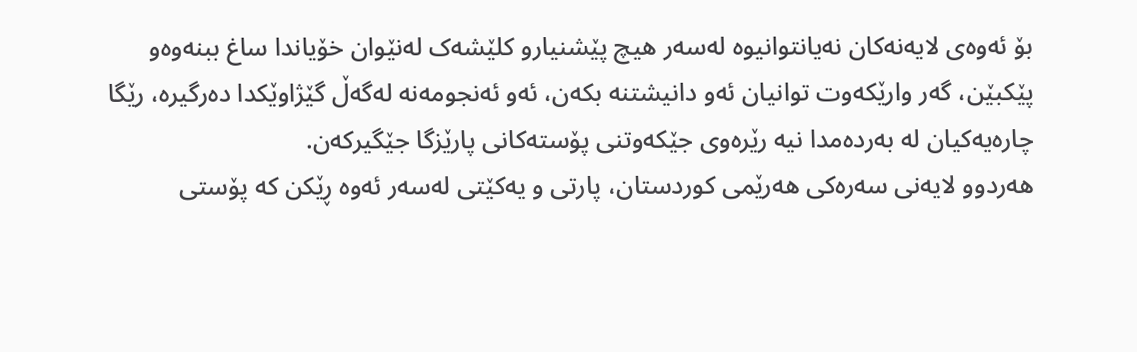بۆ ئەوەی لایەنەکان نەیانتوانیوە لەسەر هیچ پێشنیارو کلێشەک لەنێوان خۆیاندا ساغ ببنەوەو پێکبێن، گەر وارێکەوت توانیان ئەو دانیشتنە بکەن، ئەو ئەنجومەنە لەگەڵ گێژاوێکدا دەرگیرە، رێگا چارەیەکیان لە بەردەمدا نیە رێرەوی جێکەوتنی پۆستەکانی پارێزگا جێگیرکەن.
هەردوو لایەنی سەرەکی هەرێمی کوردستان، پارتی و یەکێتی لەسەر ئەوە ڕێکن کە پۆستی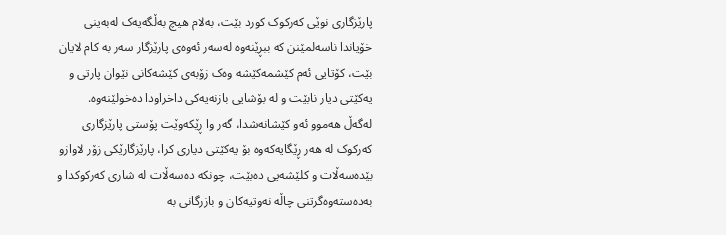پارێزگاری نوێی کەرکوک کورد بێت، بەلام هیچ بەڵگەیەک لەبەینی خۆیاندا ناسەلمێنن کە ببڕێنەوە لەسەر ئەوەی پارێزگار سەر بە کام لایان بێت، کۆتایی ئەم کێشمەکێشە وەک زۆبەی کێشەکانی نێوان پارتی و یەکێتی دیار نابێت و لە بۆشایی بازنەیەکی داخراودا دەخولێنەوە.
لەگەڵ هەموو ئەو کێشانەشدا، گەر وا ڕێکەوێت پۆستی پارێزگاری کەرکوک لە هەر ڕێگایەکەوە بۆ یەکێتی دیاری کرا، پارێزگارێکی زۆر لاوازو بێدەسەڵات و کلێشەیی دەبێت، چونکە دەسەڵات لە شاری کەرکوکدا و بەدەستەوەگرتنی چاڵە نەوتیەکان و بازرگانی بە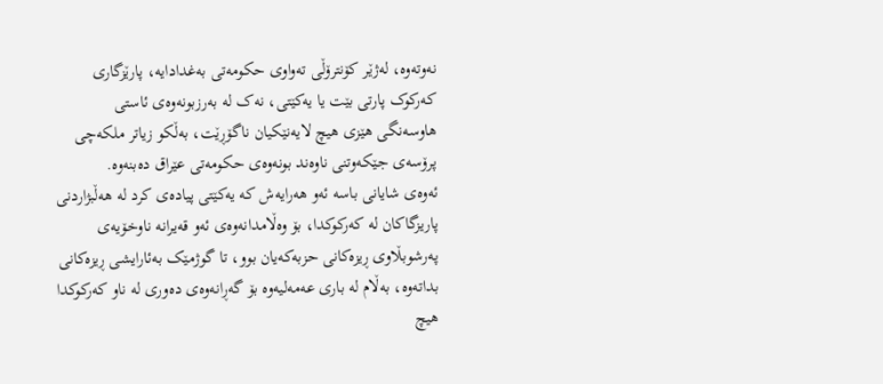نەوتەوە، لەژێر کۆنترۆڵی تەواوی حکومەتی بەغدادایە، پارێزگاری کەرکوک پارتی بێت یا یەکێتی، نەک لە بەرزبونەوەی ئاستی هاوسەنگی هێزی هیچ لایەنێکیان ناگۆڕێت، بەڵکو زیاتر ملکەچی پرۆسەی جێکەوتنی ناوەند بونەوەی حکومەتی عێراق دەبنەوە.
ئەوەی شایانی باسە ئەو هەرایەش کە یەکێتی پیادەی کرد لە هەڵبژاردنی پاریزگاکان لە کەرکوکدا، بۆ وەڵامدانەوەی ئەو قەیرانە ناوخۆیەی پەرشوبڵاوی ڕیزەکانی حزبەکەیان بوو، تا گوژمێک بەئارایشی ڕیزەکانی بداتەوە، بەڵام لە باری عەمەلیەوە بۆ گەڕانەوەی دەوری لە ناو کەرکوکدا هیچ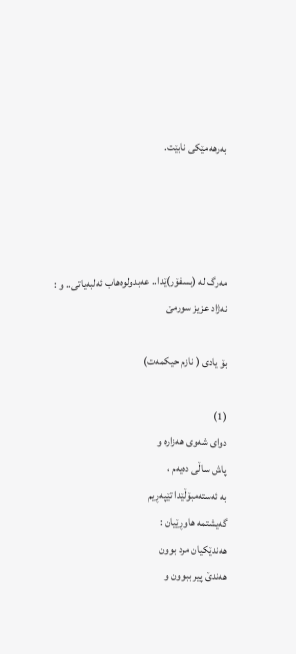بەرهەمێکی نابێت.




مه‌رگ له‌ (بسفۆر)ێدا.. عەبدولوەهاب ئەلبەیاتی.. و : نه‌ژاد عزیز سورمێ

بۆ یادی ( نازم حیكمەت)

(1)
دوای شەوی هەزارە و
پاش ساڵی دەیەم ،
بە ئەستەمبۆڵێدا تێپەڕیم
گه‌یشتمه‌ هاوڕێیان :
هەندێكیان مرد بوون
هەندێ‌ پیر ببوون و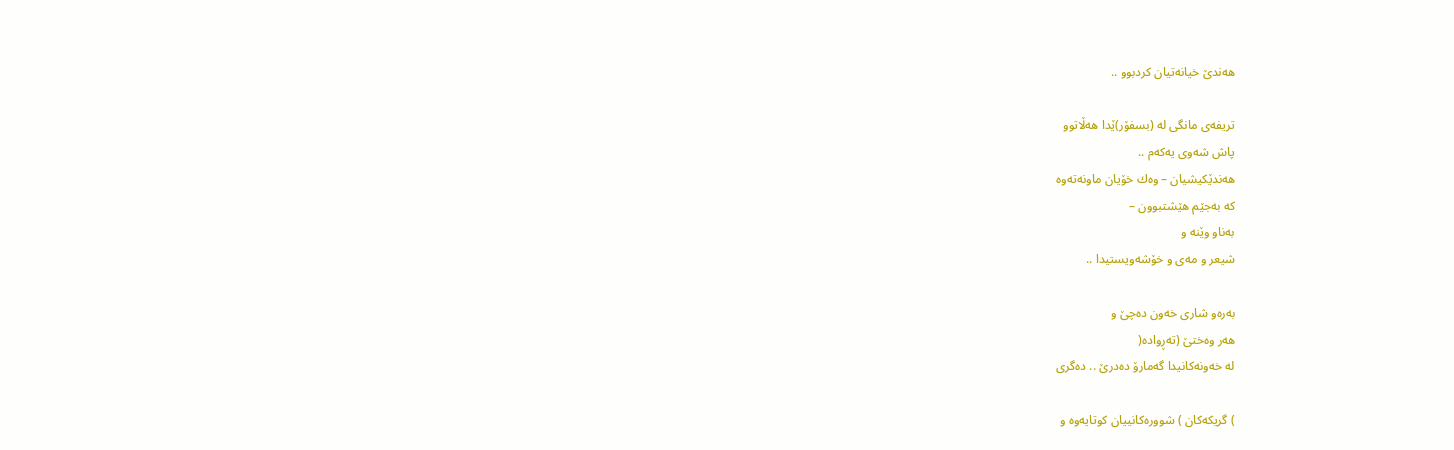هەندێ‌ خیانەتیان كردبوو ..

تریفەی مانگی لە (بسفۆر)ێدا هەڵاتوو
پاش شەوی یەكەم ..
هەندێكیشیان – وەك خۆیان ماونەتەوە
كە بەجێم هێشتبوون –
بەناو وێنە و
شیعر و مەی و خۆشەویستیدا ..

بەرەو شاری خەون دەچێ‌ و
هەر وەختێ‌ (تەڕوادە(
لە خەونەكانیدا گەمارۆ دەدرێ‌ .. دەگری

) گریكەكان ) شوورەكانییان كوتایەوە و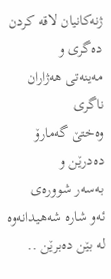ژنەكانیان لاقە كردن
ده‌گری و
مەینەتی هەژاران ناگری
وه‌ختێ گەمارۆ دەدرێن و
بەسەر شوورەی
ئەو شارە شەهیدانەوە
لە بێن دەبرێن ..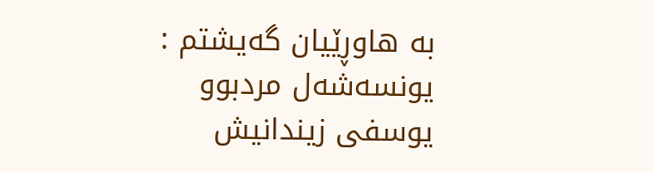بە هاوڕێیان گەیشتم :
یونسەشەل مردبوو
یوسفی زیندانیش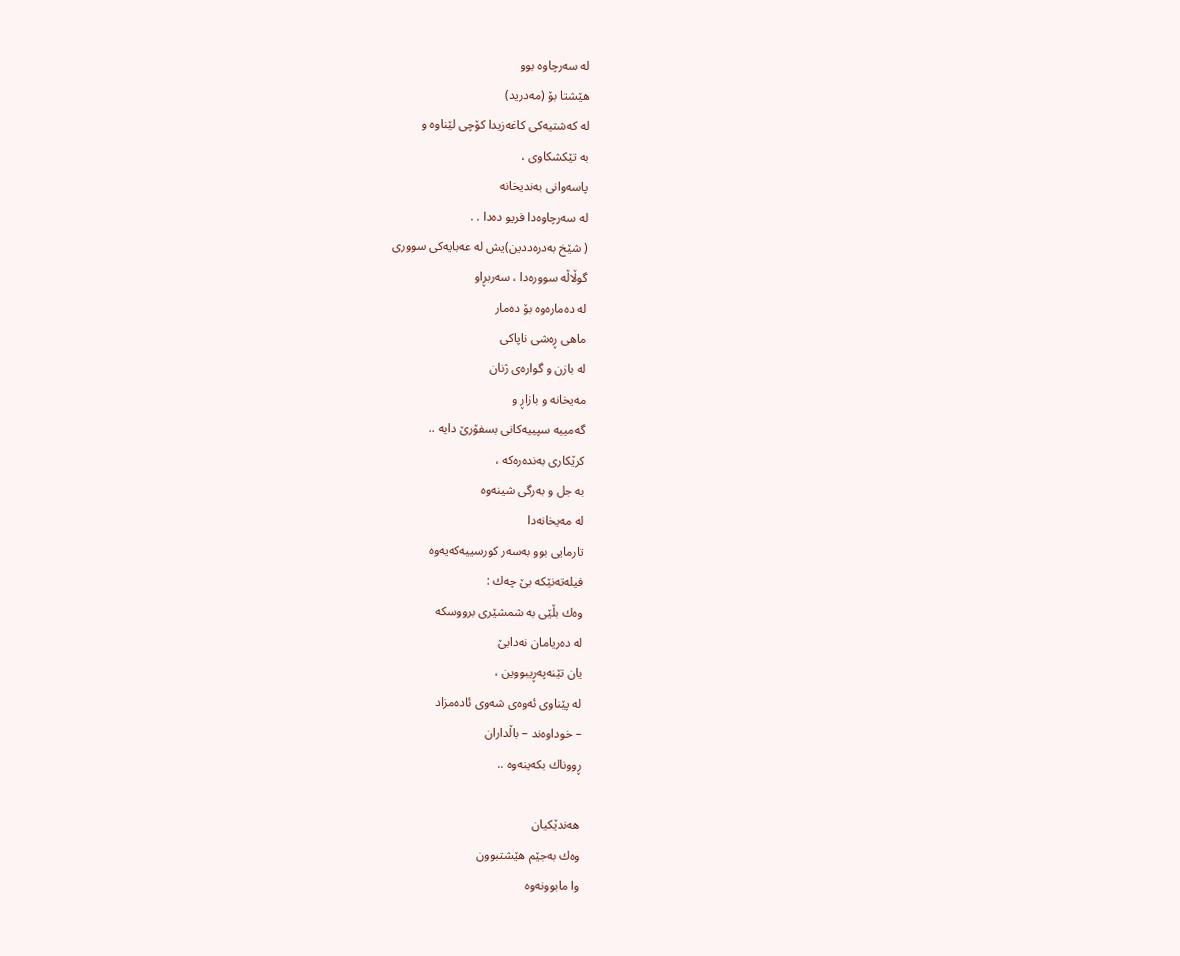لە سەرچاوە بوو
هێشتا بۆ (مەدرید)
لە كەشتیەكی كاغەزیدا كۆچی لێناوه‌ و
بە تێكشكاوی ،
پاسەوانی بەندیخانە
لە سەرچاوەدا فریو دەدا . .
( شێخ بەدرەددین)یش لە عەبایەكی سووری
گوڵاڵە سوورەدا ، سەربڕاو
لە دەمارەوە بۆ دەمار
ماهی ڕەشی ناپاكی
لە بازن و گوارەی ژنان
مەیخانە و بازاڕ و
گەمییە سپییەكانی بسفۆرێ دایە ..
كرێكاری بەندەرەكە ،
بە جل و بەرگی شینەوە
لە مەیخانەدا
تارمایی بوو بەسەر كورسییەكەیەوە
فیلەتەنێكە بێ‌ چەك :
وەك بڵێی بە شمشێری برووسكە
لە دەریامان نەدابێ‌
یان تێنەپەڕیبووین ،
لە پێناوی ئەوەی شەوی ئادەمزاد
– خوداوەند – باڵداران
ڕووناك بكەینەوە ..

هەندێكیان
وەك بەجێم هێشتبوون
وا مابوونەوە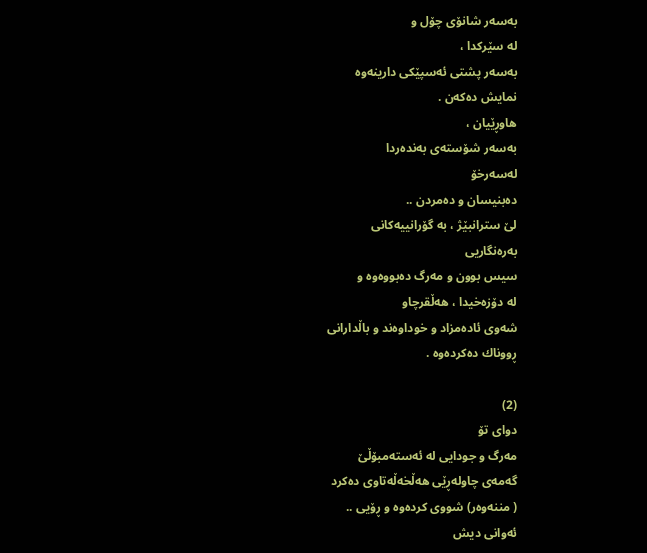بەسەر شانۆی چۆل و
لە سێركدا ،
بەسەر پشتی ئەسپێكی دارینەوە
نمایش دەكەن .
هاوڕێیان ،
بەسەر شۆستەی بەندەردا
لەسەرخۆ
دەبنیسان و دەمردن ..
لێ‌ سترانبێژ ، بە گۆرانییەكانی
بەرەنگاریی
سیس بوون و مەرگ دەبووەوە و
لە دۆزەخیدا ، هەڵقرچاو
شەوی ئادەمزاد و خوداوەند و باڵدارانی
ڕووناك دەكردەوە .

(2)
دوای تۆ
مەرگ و جودایی لە ئەستەمبۆڵێ
گەمەی چاولەڕێی هەڵخەڵەتاوی دەكرد
( مننەوەر) شووی كردەوە و ڕۆیی ..
ئەوانی دیش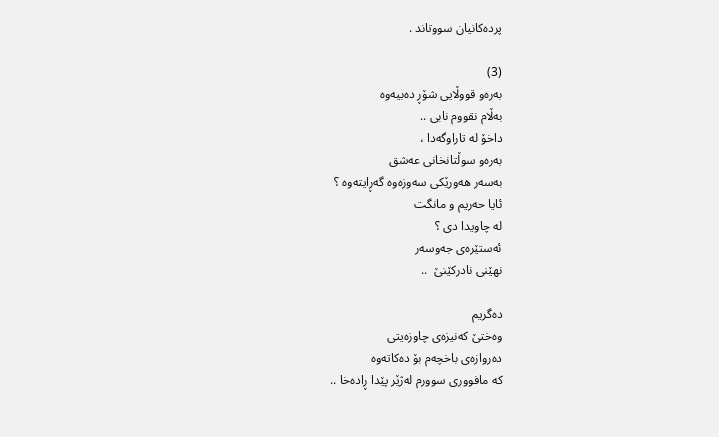پردەكانیان سووتاند .

(3)
بەرەو قووڵایی شۆڕ دەبیەوە
بەڵام نقووم نابی ..
داخۆ لە تاراوگەدا ،
بەرەو سوڵتانخانی عەشق
بەسەر هەورێكی سەوزەوە گەڕایتەوە ؟
ئایا حەریم و مانگت
لە چاویدا دی ؟
ئەستێرەی جەوسەر
نهێنی نادركێنێ ‌ ..

ده‌گریم
وەختێ‌ كەنیزەی چاوزەیتی
دەروازەی باخچەم بۆ دەكاتەوە
كە مافووری سوورم لەژێر پێدا‌ ڕادەخا ..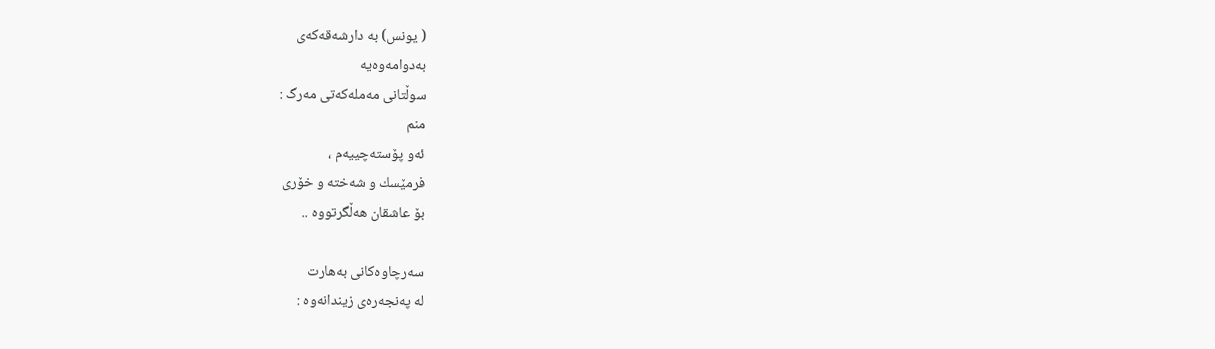( یونس) بە دارشەقەكەی
بەدوامەوەیە
سوڵتانی مەملەكەتی مەرگ :
منم
ئەو پۆستەچییەم ،
فرمێسك و شەختە و خۆری
بۆ عاشقان هەڵگرتووە ..

سەرچاوەكانی بەهارت
لە پەنجەرەی زیندانەوە :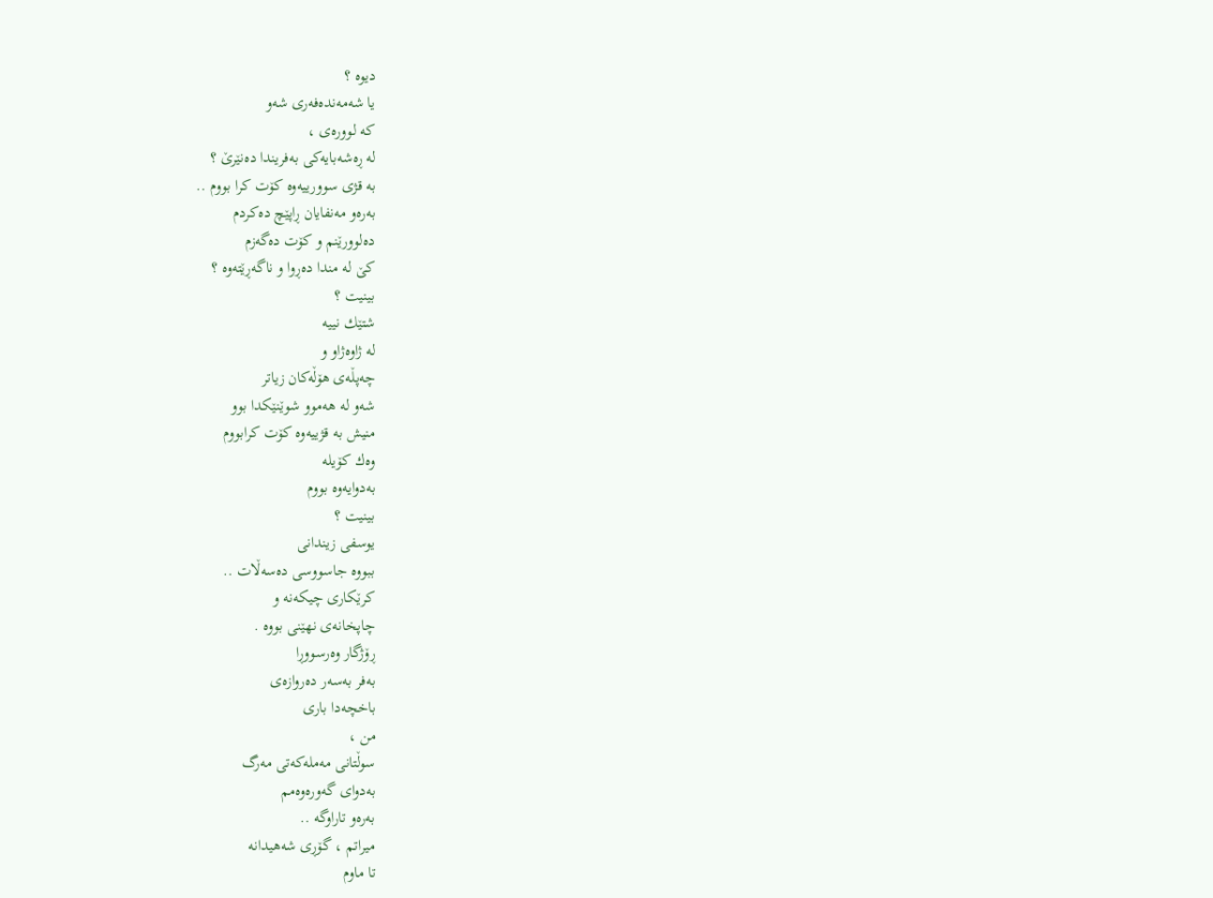دیوە ؟
یا شەمەندەفەری شەو
كە لوورەی ،
لە ڕەشەبایەكی بەفریندا دەنێرێ‌ ؟
بە قژی سوورییەوە كۆت كرا بووم ..
بەرەو مەنفایان ڕاپێچ ده‌كردم
دەلوورێنم و كۆت دەگەزم
كێ‌ لە مندا دەڕوا و ناگەڕێتەوە ؟
بینیت ؟
شتێك نییە
لە ژاوەژاو و
چەپڵەی هۆڵەكان زیاتر
شەو لە هەموو شوێنێكدا بوو
منیش بە قژییەوە كۆت كرابووم
وەك كۆیلە
بەدوایەوە بووم
بینیت ؟
یوسفی زیندانی
ببووە جاسووسی دەسەڵات ..
كرێكاری چیكەنە و
چاپخانەی نهێنی بووە .
ڕۆژگار وەرسووڕا
بەفر بەسەر دەروازەی
باخچەدا باری
من ،
سوڵتانی مەملەكەتی مەرگ
بەدوای گەورەوەمم
بەرەو تاراوگە ..
میراتم ، گۆڕی شەهیدانە
تا ماوم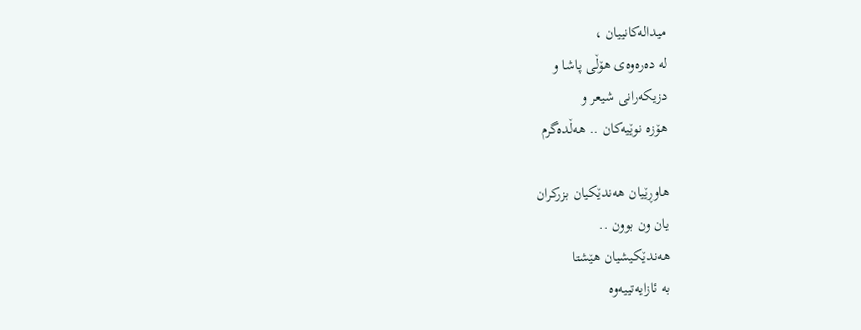میدالەكانییان ،
لە دەرەوەی هۆڵی پاشا و
دزیكەرانی شیعر و
هۆزە نوێیەكان .. هەڵدەگرم

هاوڕێیان هەندێكیان بزركران
یان ون بوون ..
هەندێكیشیان هێشتا
بە ئازایەتییەوە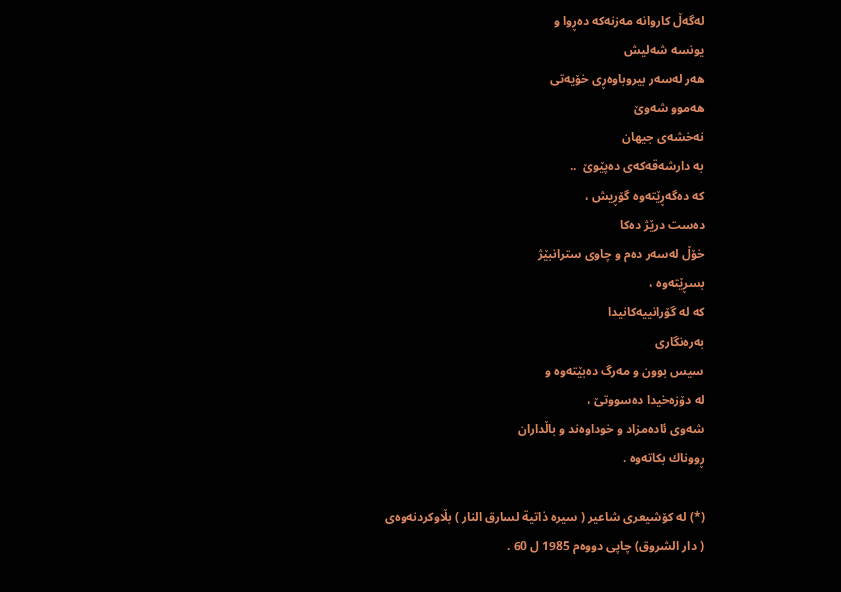لەگەڵ كاروانە مەزنەكە دەڕوا و
یونسە شەلیش
هەر لەسەر بیروباوەڕی خۆیەتی
هەموو شەوێ‌
نەخشەی جیهان
بە دارشەقەكەی دەپێوێ ‌ ..
كە دەگەڕێتەوە گۆڕیش ،
دەست درێژ دەكا
خۆڵ لەسەر دەم و چاوی سترانبێژ
بسڕێتەوە ،
كە لە گۆرانییەكانیدا
بەرەنگاری
سیس بوون و مەرگ دەبێتەوە و
لە دۆزەخیدا دەسووتێ‌ ،
شەوی ئادەمزاد و خوداوەند و باڵداران
ڕووناك بكاتەوە .

(*) له‌ كۆشیعری شاعیر‌ ( سیره‌ ذاتیة لسارق النار ) بڵاوكردنه‌وه‌ی
( دار الشروق) چاپی دووه‌م 1985 ل 60 .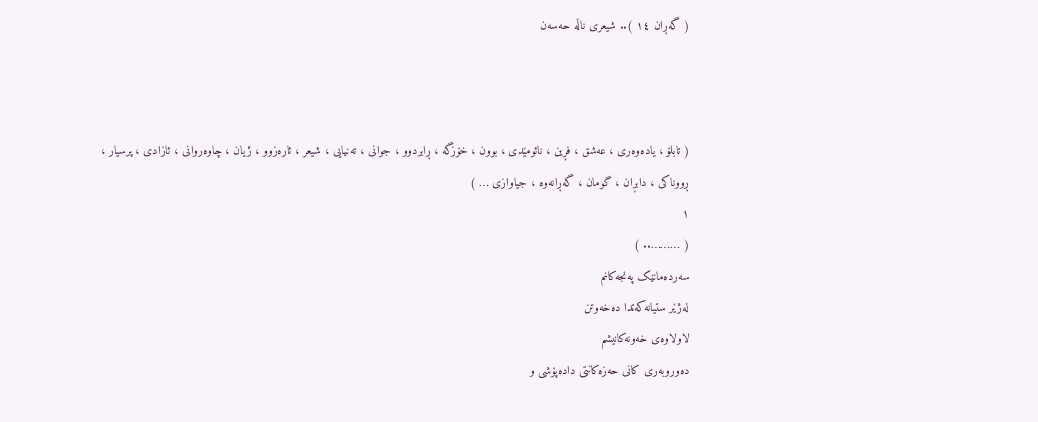( گەڕان ١٤ ).. شیعری ناڵە حەسەن



( تابلۆ ، یادەوەری ، عەشق ، فڕین ، نائومێدی ، بوون ، خۆزگە ، ڕابردوو ، جوانی ، تەنیایی ، شیعر ، ئارەزوو ، ژیان ، چاوەروانی ، ئازادی ، پرسیار ، ڕووناکی ، دابڕان ، گومان ، گەڕانەوە ، جیاوازی … )
١
( ……….. )
سەردەمانێک پەنجەکانم
لەژێر ستیانەکەتدا دەخەوتن
لاولاوەی خەونەکانیشم
دەوروبەری کانی حەزەکانتی دادەپۆشی و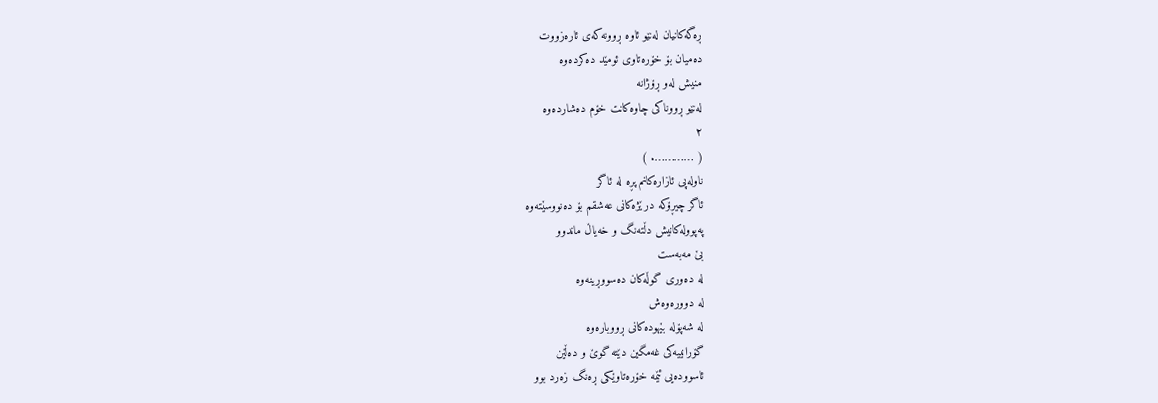ڕەگەکانیان لەنێو ئاوە ڕوونەکەی ئارەزووت
دەمیان بۆ خۆرەتاوی ئومێد دەکردەوە
منیش لەو ڕۆژانە
لەنێو ڕووناکی چاوەکانت خۆم دەشاردەوە
٢
( …………. )
ناولەپی ئازارەکانم پڕە لە ئاگر
ئاگر چیڕۆکە درێژەکانی عەشقم بۆ دەنووسێتەوە
پەپوولەکانیش دڵتەنگ و خەیاڵ ماندوو
بێ مەبەست
لە دەوری گوڵەکان دەسووڕینەوە
لە دوورەوەش
لە شەپۆلە بێهودەکانی ڕووبارەوە
گۆرانییەکی غەمگین دێتە گوێ و دەڵێن
ئاسوودەیی ئێمە خۆرەتاوێکی ڕەنگ زەرد بوو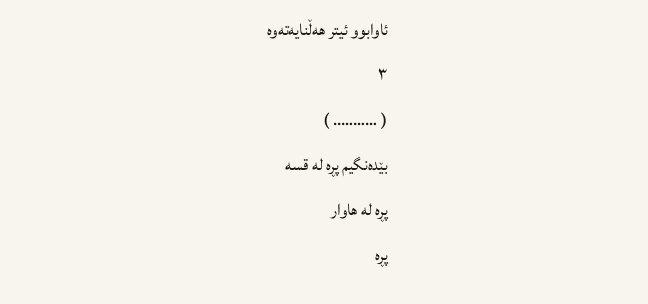ئاوابوو ئیتر هەڵنایەتەوە
٣
( ……….. )
بێدەنگیم پڕە لە قسە
پڕە لە هاوار
پڕە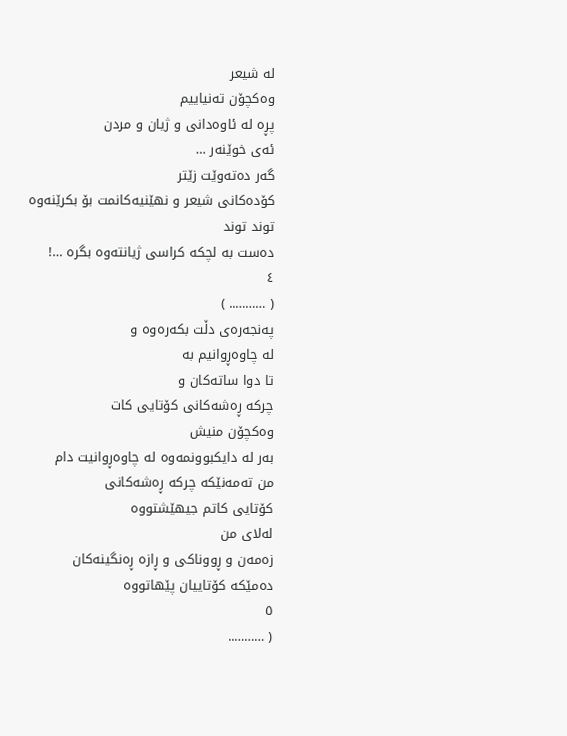لە شیعر
وەکچۆن تەنیاییم
پڕە لە ئاوەدانی و ژیان و مردن
ئەی خوێنەر …
گەر دەتەوێت زێتر
کۆدەکانی شیعر و نهێنیەکانمت بۆ بکرێنەوە
توند توند
دەست بە لچکە کراسی ژیانتەوە بگرە …!
٤
( ……….. )
پەنجەرەی دڵت بکەرەوە و
لە چاوەڕوانیم بە
تا دوا ساتەکان و
چرکە ڕەشەکانی کۆتایی کات
وەکچۆن منیش
بەر لە دایکبوونمەوە لە چاوەڕوانیت دام
من تەمەنێکە چرکە ڕەشەکانی
کۆتایی کاتم جیهێشتووە
لەلای من
زەمەن و ڕووناکی و ڕازە ڕەنگینەکان
دەمێکە کۆتاییان پێهاتووە
٥
( ………..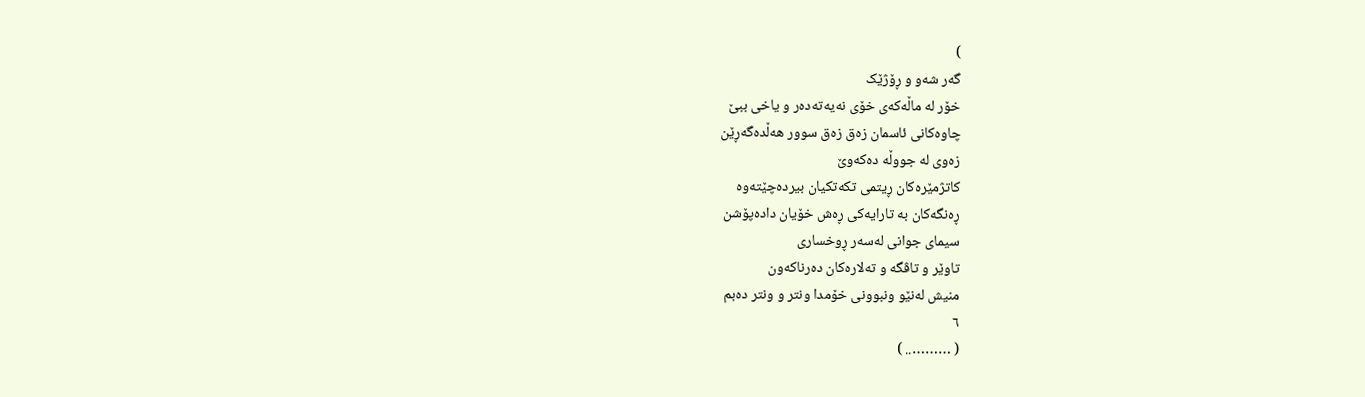)
گەر شەو و ڕۆژێک
خۆر لە ماڵەکەی خۆی نەیەتەدەر و یاخی ببێ
چاوەکانی ئاسمان زەق زەق سوور هەڵدەگەڕێن
زەوی لە جووڵە دەکەوێ
کاتژمێرەکان ڕیتمی تکەتکیان بیردەچێتەوە
ڕەنگەکان بە تارایەکی ڕەش خۆیان دادەپۆشن
سیمای جوانی لەسەر ڕوخساری
تاوێر و تاڤگە و تەلارەکان دەرناکەون
منیش لەنێو ونبوونی خۆمدا ونتر و ونتر دەبم
٦
( ……….. )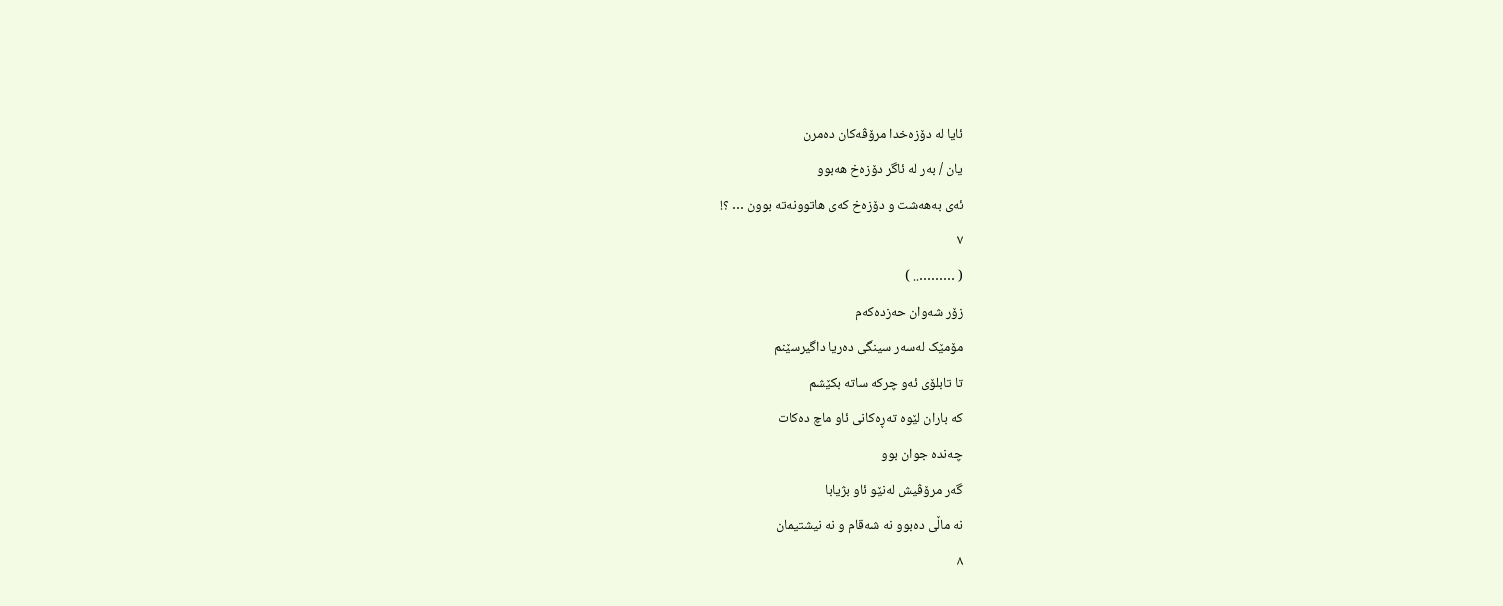ئایا لە دۆزەخدا مرۆڤەکان دەمرن
یان / بەر لە ئاگر دۆزەخ هەبوو
ئەی بەهەشت و دۆزەخ کەی هاتوونەتە بوون … ؟!
٧
( ……….. )
زۆر شەوان حەزدەکەم
مۆمێک لەسەر سینگی دەریا داگیرسێنم
تا تابلۆی ئەو چرکە ساتە بکێشم
کە باران لێوە تەڕەکانی ئاو ماچ دەکات
چەندە جوان بوو
گەر مرۆڤیش لەنێو ئاو بژیابا
نە ماڵی دەبوو نە شەقام و نە نیشتیمان
٨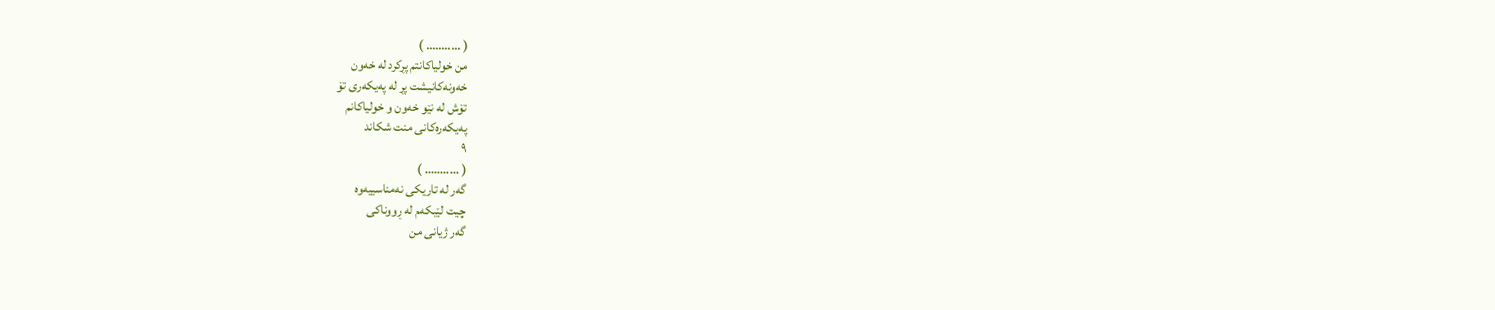( ……….. )
من خولیاکانتم پڕکرد لە خەون
خەونەکانیشت پڕ لە پەیکەری تۆ
تۆش لە نێو خەون و خولیاکانم
پەیکەرەکانی منت شکاند
٩
( ……….. )
گەر لە تاریکی نەمناسییەوە
چیت لێبکەم لە ڕووناکی
گەر ژیانی من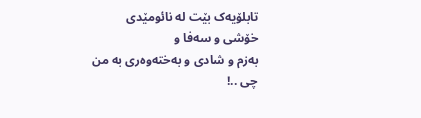تابلۆیەک بێت لە نائومێدی
خۆشی و سەفا و
بەزم و شادی و بەختەوەری بە من چی ..!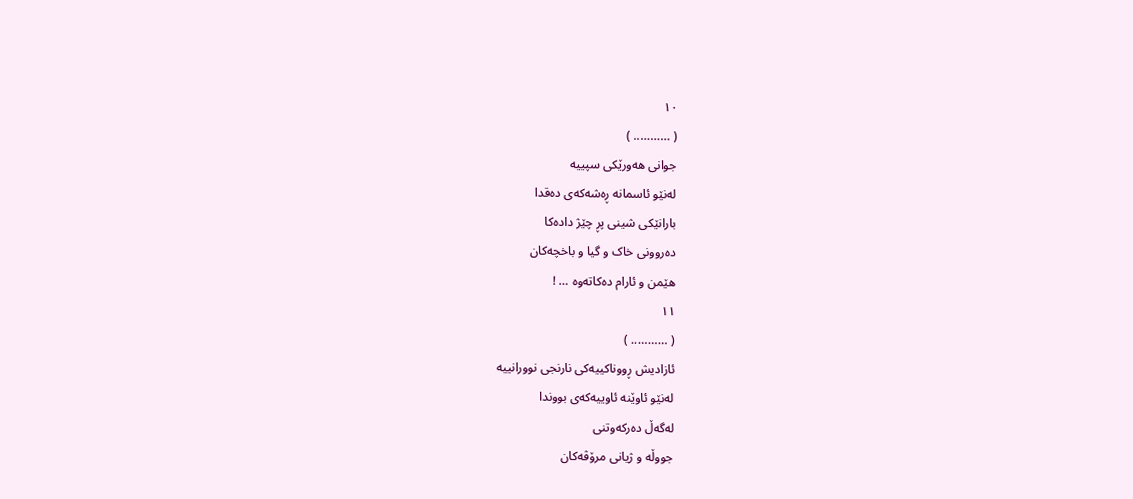١٠
( ……….. )
جوانی هەورێکی سپییە
لەنێو ئاسمانە ڕەشەکەی دەقدا
بارانێکی شینی پڕ چێژ دادەکا
دەروونی خاک و گیا و باخچەکان
هێمن و ئارام دەکاتەوە … !
١١
( ……….. )
ئازادیش ڕووناکییەکی نارنجی نوورانییە
لەنێو ئاوێنە ئاوییەکەی بووندا
لەگەڵ دەرکەوتنی
جووڵە و ژیانی مرۆڤەکان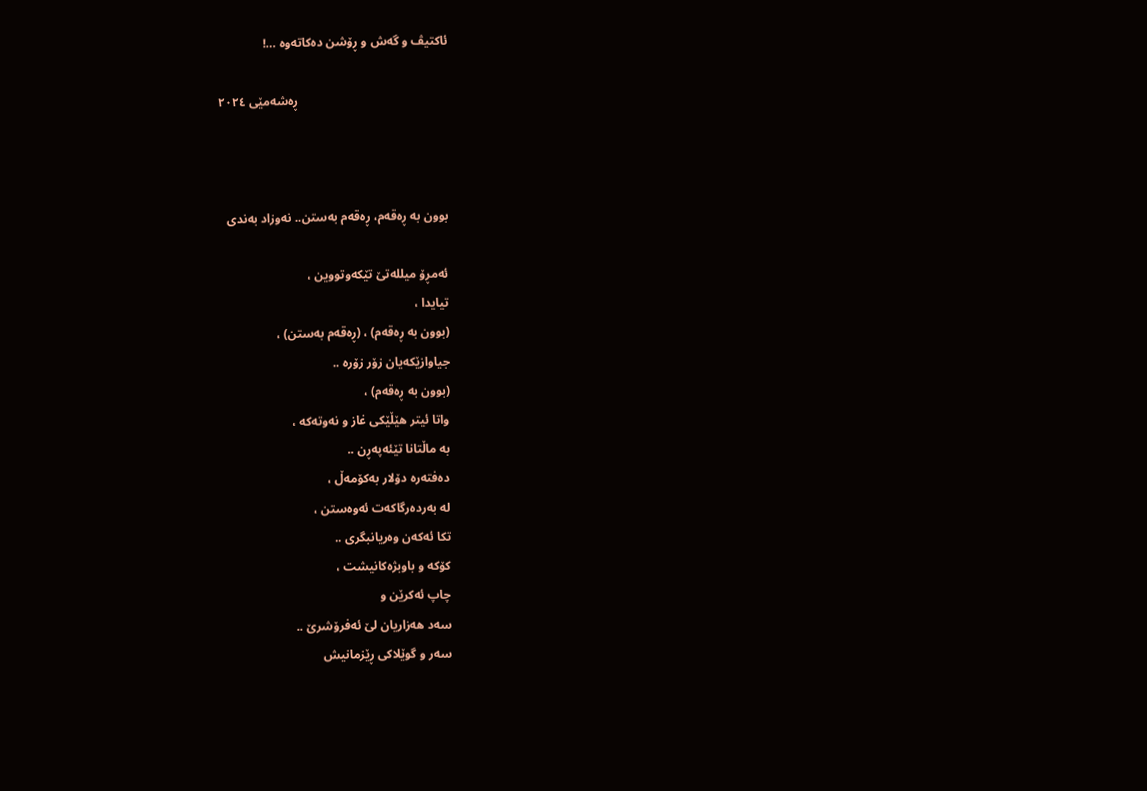ئاکتیڤ و گەش و ڕۆشن دەکاتەوە …!

                                                ڕەشەمێی ٢٠٢٤



بوون بە ڕەقەم، ڕەقەم بەستن.. نەوزاد بەندی

ئەمڕۆ میللەتێ تێکەوتووین ،
تیایدا ،
(بوون بە ڕەقەم) ، (ڕەقەم بەستن) ،
جیاوازێکەیان زۆر زۆرە ..
(بوون بە ڕەقەم) ،
واتا ئیتر هێڵێکی غاز و نەوتەکە ،
بە ماڵتانا تێئەپەڕن ..
دەفتەرە دۆلار بەکۆمەڵ ،
لە بەردەرگاکەت ئەوەستن ،
تکا ئەکەن وەریانبگری ..
کۆکە و باوبژەکانیشت ،
چاپ ئەکرێن و
سەد هەزاریان لێ ئەفرۆشرێ ..
سەر و گوێلاکی ڕێزمانیش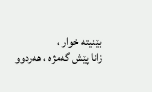بێنیتە خوار ،
زانا پێش گەمژە ، هەردوو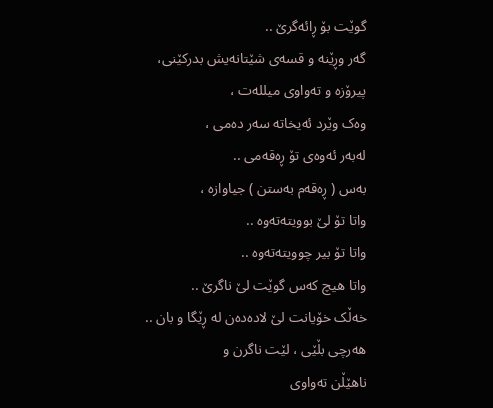گوێت بۆ ڕائەگرێ ..
گەر وڕێنە و قسەی شێتانەیش بدرکێنی،
پیرۆزە و تەواوی میللەت ،
وەک وێرد ئەیخاتە سەر دەمی ،
لەبەر ئەوەی تۆ ڕەقەمی ..
بەس ( ڕەقەم بەستن ) جیاوازە ،
واتا تۆ لێ بوویتەتەوە ..
واتا تۆ بیر چوویتەتەوە ..
واتا هیچ کەس گوێت لێ ناگرێ ..
خەڵک خۆیانت لێ لادەدەن لە ڕێگا و بان ..
هەرچی بڵێی ، لێت ناگرن و
ناهێڵن تەواوی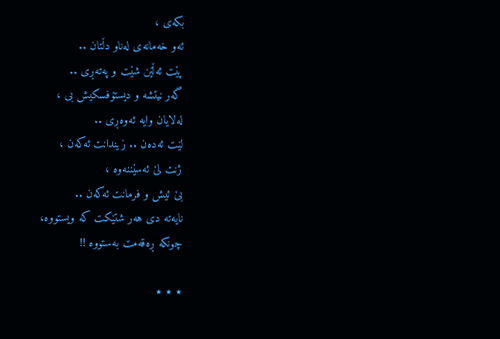بکەی ،
ئەو خەمانەی لەناو دڵتان ..
پێت ئەڵێن شێت و پەتەڕی ..
گەر نیتشە و دیستۆفسکیش بی ،
لەلایان وایە ئەوەڕی ..
لێت ئەدەن .. زیندانت ئەکەن ،
ژنت لێ ئەسێننەوە ،
بێ ئیش و فرمانت ئەکەن ..
نایەتە دی هەر شتێکت کە ویستووە،
چونکە ڕەقەمت بەستووە !!

٭ ٭ ٭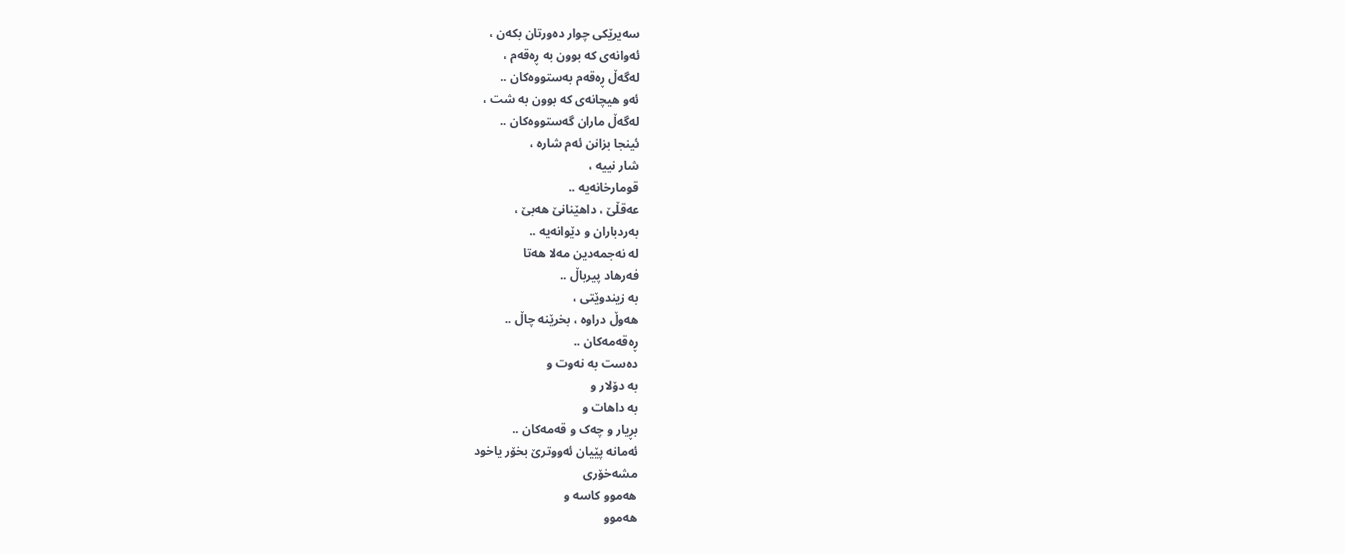سەیرێکی چوار دەورتان بکەن ،
ئەوانەی کە بوون بە ڕەقەم ،
لەگەڵ ڕەقەم بەستووەکان ..
ئەو هیچانەی کە بوون بە شت ،
لەگەڵ ماران گەستووەکان ..
ئینجا بزانن ئەم شارە ،
شار نییه ،
قومارخانەیه ..
عەقڵێ ، داهێنانێ هەبێ ،
بەردباران و دێوانەیە ..
لە نەجمەدین مەلا هەتا
فەرهاد پیرباڵ ..
بە زیندوێتی ،
هەوڵ دراوە ، بخرێنە چاڵ ..
ڕەقەمەکان ..
دەست بە نەوت و
بە دۆلار و
بە داهات و
بڕیار و چەک و قەمەکان ..
ئەمانە پێیان ئەووترێ بخۆر یاخود
مشەخۆری
هەموو کاسه و
هەموو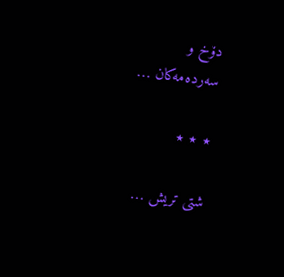دۆخ و
سەردەمەکان …

٭ ٭ ٭

شتی تریش …